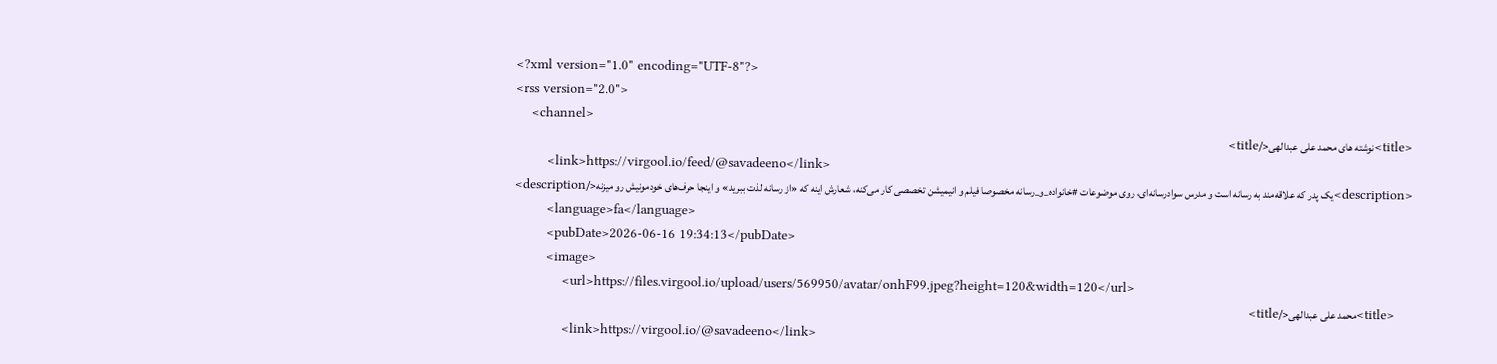<?xml version="1.0" encoding="UTF-8"?>
<rss version="2.0">
    <channel>
        <title>نوشته های محمد علی عبدالهی</title>
        <link>https://virgool.io/feed/@savadeeno</link>
        <description>یک پدر که علاقه‌مند به رسانه است و مدرس سوادرسانه‌ای، روی موضوعات #خانواده_و_رسانه مخصوصا فیلم و انیمیشن تخصصی کار می‌کنه، شعارش اینه که «از رسانه لذت ببرید» و اینجا حرف‌های خودمونیش رو میزنه</description>
        <language>fa</language>
        <pubDate>2026-06-16 19:34:13</pubDate>
        <image>
            <url>https://files.virgool.io/upload/users/569950/avatar/onhF99.jpeg?height=120&width=120</url>
            <title>محمد علی عبدالهی</title>
            <link>https://virgool.io/@savadeeno</link>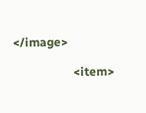</image>

                    <item>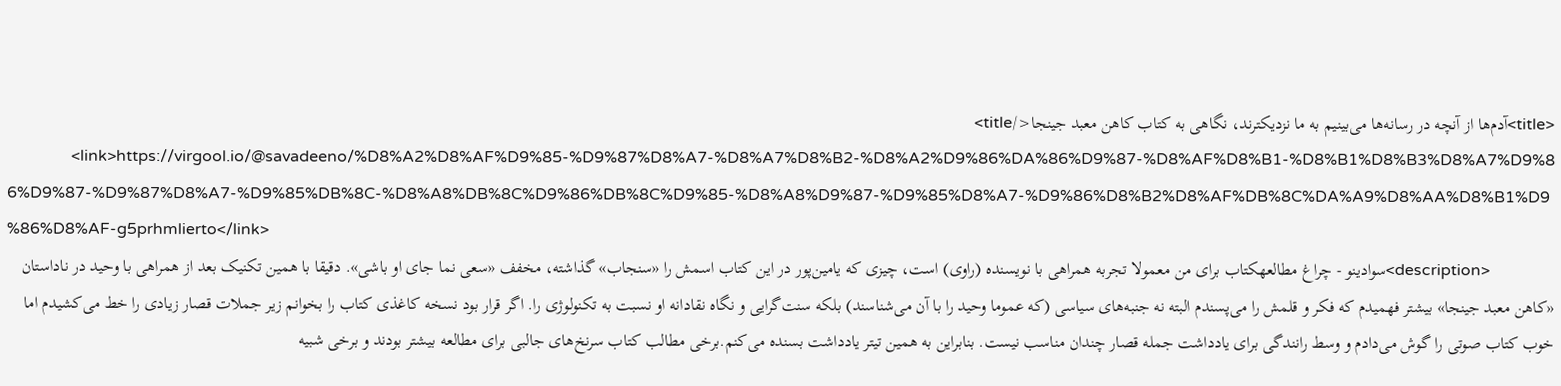<title>آدم‌ها از آنچه در رسانه‌ها می‌بینیم به ما نزدیکترند، نگاهی به کتاب کاهن معبد جینجا</title>
                <link>https://virgool.io/@savadeeno/%D8%A2%D8%AF%D9%85-%D9%87%D8%A7-%D8%A7%D8%B2-%D8%A2%D9%86%DA%86%D9%87-%D8%AF%D8%B1-%D8%B1%D8%B3%D8%A7%D9%86%D9%87-%D9%87%D8%A7-%D9%85%DB%8C-%D8%A8%DB%8C%D9%86%DB%8C%D9%85-%D8%A8%D9%87-%D9%85%D8%A7-%D9%86%D8%B2%D8%AF%DB%8C%DA%A9%D8%AA%D8%B1%D9%86%D8%AF-g5prhmlierto</link>
                <description>سوادینو - چراغ مطالعهکتاب برای من معمولا تجربه همراهی با نویسنده (راوی) است، چیزی که یامین‌پور در این کتاب اسمش را «سنجاب» گذاشته، مخفف «سعی نما جای او باشی». دقیقا با همین تکنیک بعد از همراهی با وحید در ناداستان «کاهن معبد جینجا» بیشتر فهمیدم که فکر و قلمش را می‌پسندم البته نه جنبه‌های سیاسی (که عموما وحید را با آن می‌شناسند) بلکه سنت‌گرایی و نگاه نقادانه او نسبت به تکنولوژی را. اگر قرار بود نسخه کاغذی کتاب را بخوانم زیر جملات قصار زیادی را خط می‌کشیدم اما خوب کتاب صوتی را گوش می‌دادم و وسط رانندگی برای یادداشت جمله قصار چندان مناسب نیست. بنابراین به همین تیتر یادداشت بسنده می‌کنم.برخی مطالب کتاب سرنخ‌های جالبی برای مطالعه بیشتر بودند و برخی شبیه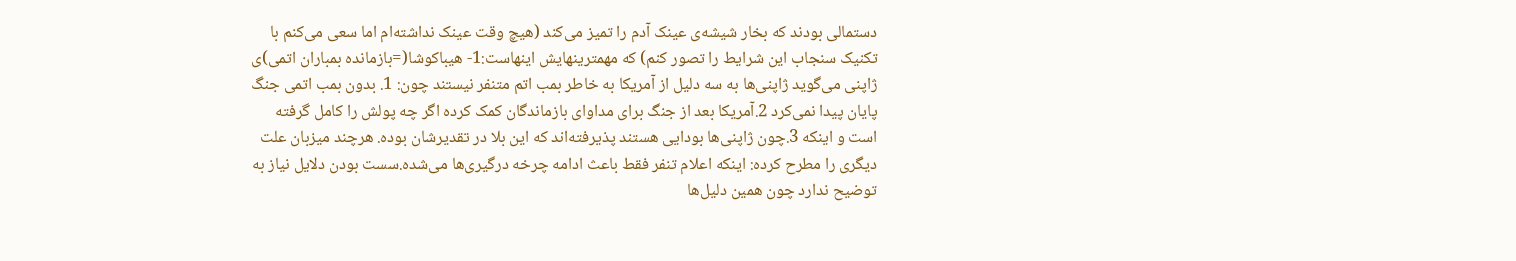دستمالی بودند که بخار شیشه‌ی عینک آدم را تمیز می‌کند (هیچ وقت عینک نداشته‌ام اما سعی می‌کنم با تکنیک سنجاب این شرایط را تصور کنم) که مهمترینهایش اینهاست:1- هیباکوشا(=بازمانده بمباران اتمی)ی ژاپنی می‌گوید ژاپنی‌ها به سه دلیل از آمریکا به خاطر بمب اتم متنفر نیستند چون: 1. بدون بمب اتمی جنگ پایان پیدا نمی‌کرد 2.آمریکا بعد از جنگ برای مداوای بازماندگان کمک کرده اگر چه پولش را کامل گرفته است و اینکه 3.چون ژاپنی‌ها بودایی هستند پذیرفته‌اند که این بلا در تقدیرشان بوده. هرچند میزبان علت دیگری را مطرح کرده: اینکه اعلام تنفر فقط باعث ادامه چرخه درگیری‌ها می‌شده.سست بودن دلایل نیاز به توضیح ندارد چون همین‌ دلیل‌ها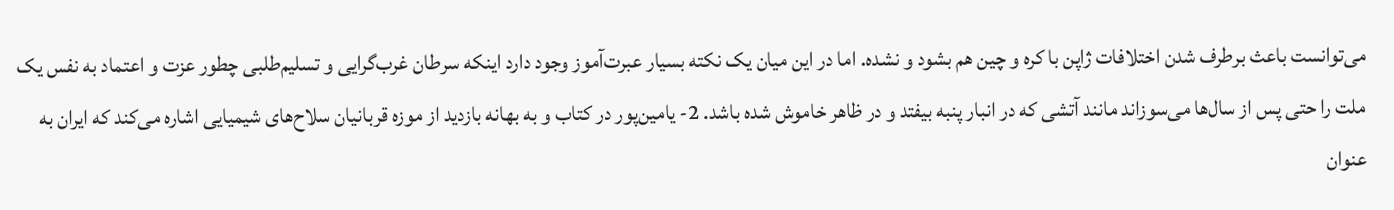می‌توانست باعث برطرف شدن اختلافات ژاپن با کره و چین هم بشود و نشده. اما در این میان یک نکته بسیار عبرت‌آموز وجود دارد اینکه سرطان غرب‌گرایی و تسلیم‌طلبی چطور عزت و اعتماد به نفس یک ملت را حتی پس از سال‌ها می‌سوزاند مانند آتشی که در انبار پنبه بیفتد و در ظاهر خاموش شده باشد. 2- یامین‌پور در کتاب و به بهانه بازدید از موزه قربانیان سلاح‌های شیمیایی اشاره می‌کند که ایران به عنوان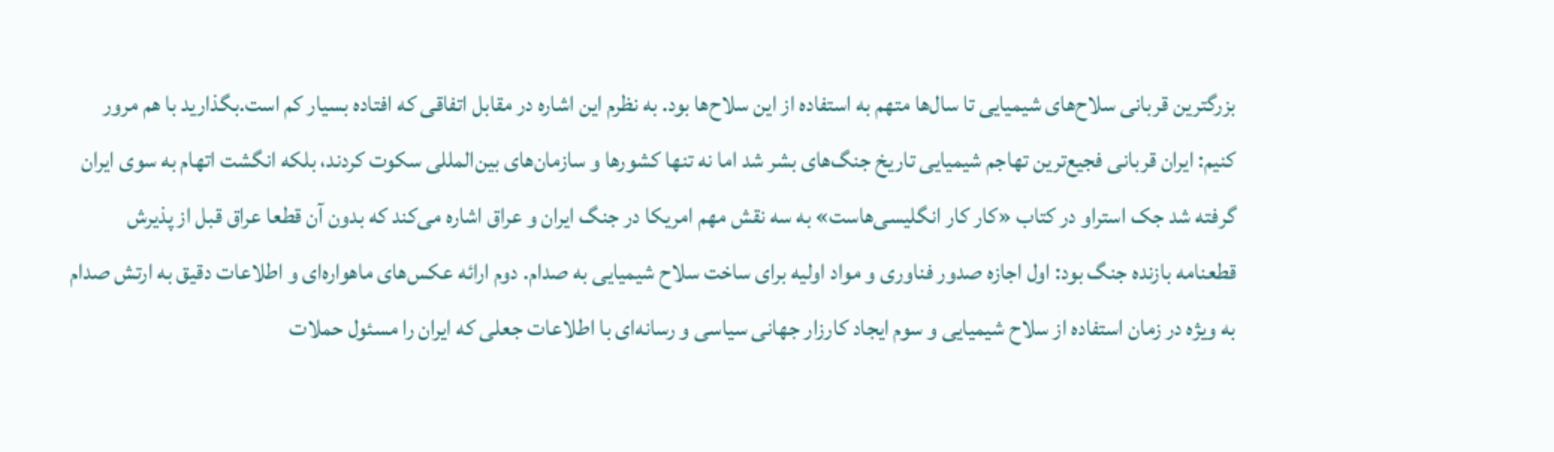بزرگترین قربانی سلاح‌های شیمیایی تا سال‌ها متهم به استفاده از این سلاح‌ها بود. به نظرم این اشاره در مقابل اتفاقی که افتاده بسیار کم است.بگذارید با هم مرور کنیم: ایران قربانی فجیع‌ترین تهاجم شیمیایی تاریخ جنگ‌های بشر شد اما نه تنها کشورها و سازمان‌های بین‌المللی سکوت کردند، بلکه انگشت اتهام به سوی ایران گرفته شد جک استراو در کتاب «کار کار انگلیسی‌هاست» به سه نقش مهم امریکا در جنگ ایران و عراق اشاره می‌کند که بدون آن قطعا عراق قبل از پذیرش قطعنامه بازنده جنگ بود: اول اجازه صدور فناوری و مواد اولیه برای ساخت سلاح شیمیایی به صدام. دوم ارائه عکس‌های ماهواره‌ای و اطلاعات دقیق به ارتش صدام به ویژه در زمان استفاده از سلاح شیمیایی و سوم ایجاد کارزار جهانی سیاسی و رسانه‌ای با اطلاعات جعلی که ایران را مسئول حملات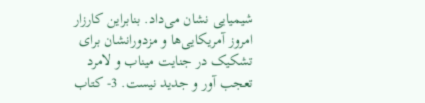شیمیایی نشان می‌داد. بنابراین کارزار امروز آمریکایی‌ها و مزدورانشان برای تشکیک در جنایت میناب و لامرد تعجب آور و جدید نیست. 3- کتاب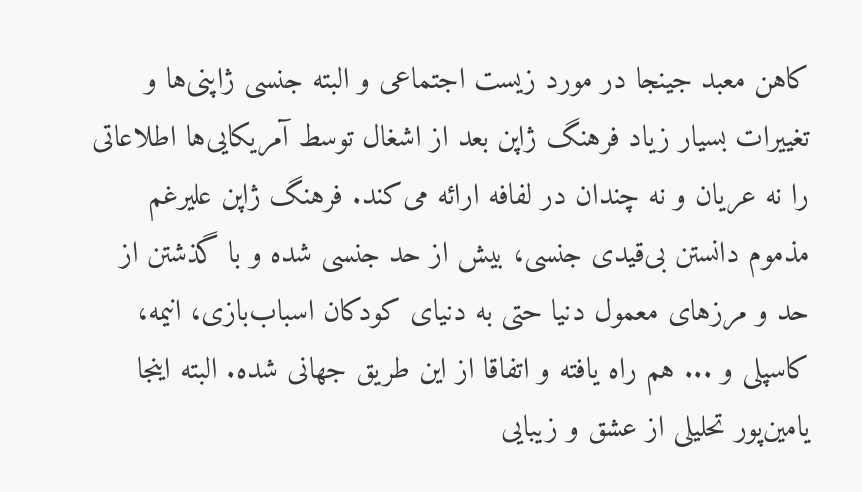کاهن معبد جینجا در مورد زیست اجتماعی و البته جنسی ژاپنی‌ها و تغییرات بسیار زیاد فرهنگ ژاپن بعد از اشغال توسط آمریکایی‌ها اطلاعاتی را نه عریان و نه چندان در لفافه ارائه می‌کند. فرهنگ ژاپن علیرغم مذموم دانستن بی‌قیدی جنسی، بیش از حد جنسی شده و با گذشتن از حد و مرزهای معمول دنیا حتی به دنیای کودکان اسباب‌بازی، انیمه، کاسپلی و ... هم راه یافته و اتفاقا از این طریق جهانی شده. البته اینجا یامین‌پور تحلیلی از عشق و زیبایی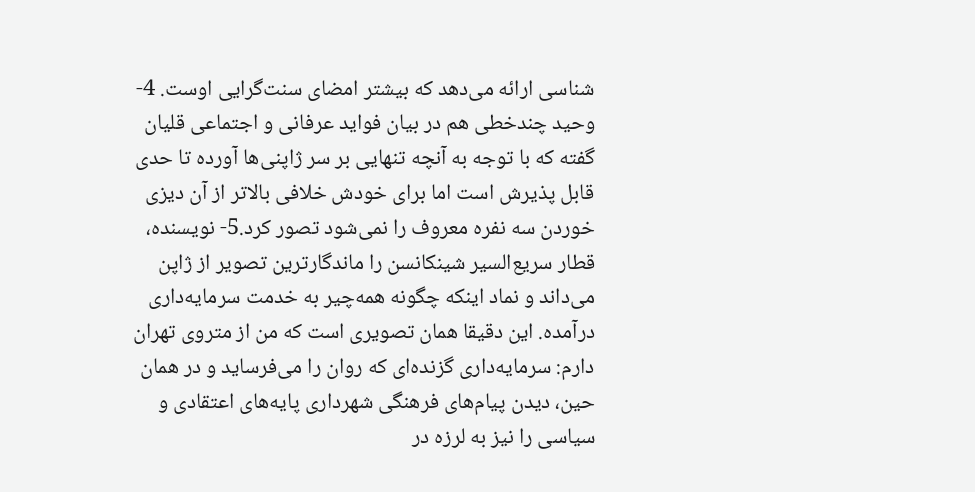شناسی ارائه می‌دهد که بیشتر امضای سنت‌گرایی اوست. 4- وحید چندخطی هم در بیان فواید عرفانی و اجتماعی قلیان گفته که با توجه به آنچه تنهایی بر سر ژاپنی‌ها آورده تا حدی قابل پذیرش است اما برای خودش خلافی بالاتر از آن دیزی خوردن سه نفره معروف را نمی‌شود تصور کرد.5- نویسنده، قطار سریع‌السیر شینکانسن را ماندگارترین تصویر از ژاپن می‌داند و نماد اینکه چگونه همه‌چیر به خدمت سرمایه‌داری درآمده. این دقیقا همان تصویری است که من از متروی تهران دارم: سرمایه‌داری گزنده‌ای که روان را می‌فرساید و در همان حین، دیدن پیام‌های فرهنگی شهرداری پایه‌های اعتقادی و سیاسی را نیز به لرزه در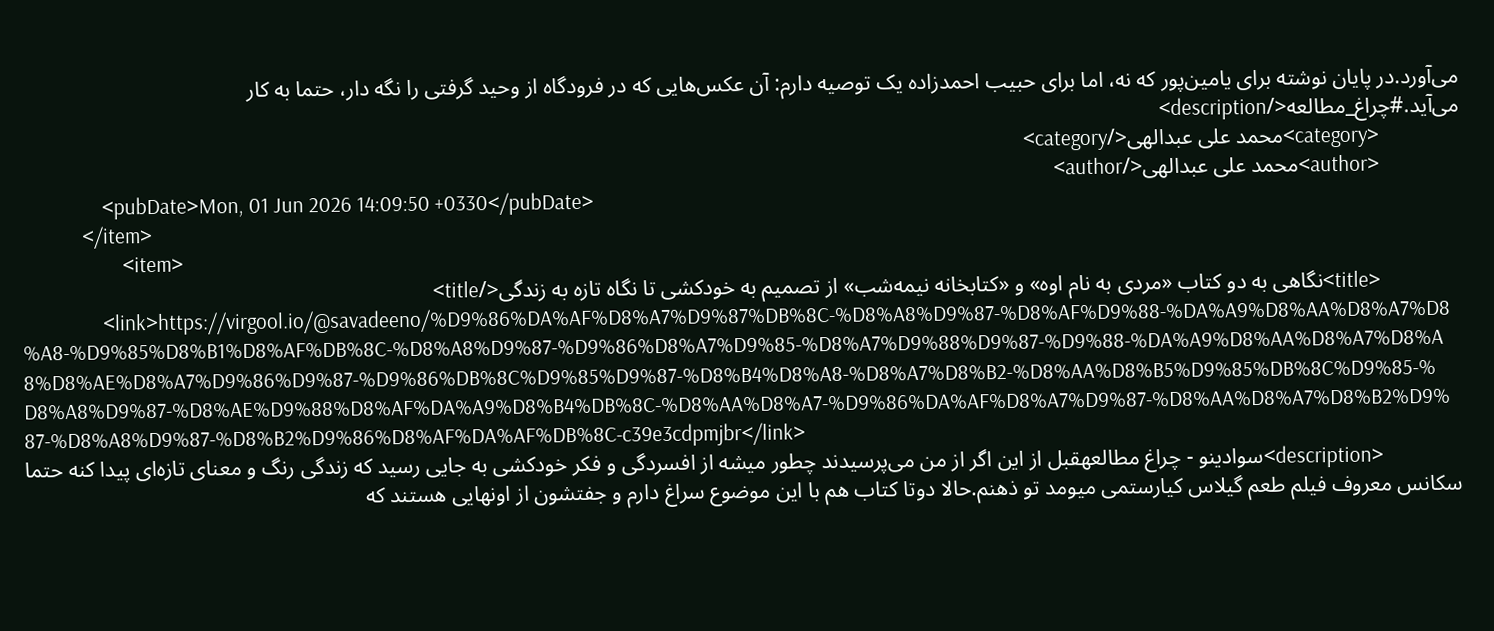می‌آورد.در پایان نوشته برای یامین‌پور که نه، اما برای حبیب احمدزاده یک توصیه دارم: آن عکس‌هایی که در فرودگاه از وحید گرفتی را نگه دار، حتما به کار می‌آید.#چراغ_مطالعه</description>
                <category>محمد علی عبدالهی</category>
                <author>محمد علی عبدالهی</author>
                <pubDate>Mon, 01 Jun 2026 14:09:50 +0330</pubDate>
            </item>
                    <item>
                <title>نگاهی به دو کتاب «مردی به نام اوه» و «کتابخانه نیمه‌شب» از تصمیم به خودکشی تا نگاه تازه به زندگی</title>
                <link>https://virgool.io/@savadeeno/%D9%86%DA%AF%D8%A7%D9%87%DB%8C-%D8%A8%D9%87-%D8%AF%D9%88-%DA%A9%D8%AA%D8%A7%D8%A8-%D9%85%D8%B1%D8%AF%DB%8C-%D8%A8%D9%87-%D9%86%D8%A7%D9%85-%D8%A7%D9%88%D9%87-%D9%88-%DA%A9%D8%AA%D8%A7%D8%A8%D8%AE%D8%A7%D9%86%D9%87-%D9%86%DB%8C%D9%85%D9%87-%D8%B4%D8%A8-%D8%A7%D8%B2-%D8%AA%D8%B5%D9%85%DB%8C%D9%85-%D8%A8%D9%87-%D8%AE%D9%88%D8%AF%DA%A9%D8%B4%DB%8C-%D8%AA%D8%A7-%D9%86%DA%AF%D8%A7%D9%87-%D8%AA%D8%A7%D8%B2%D9%87-%D8%A8%D9%87-%D8%B2%D9%86%D8%AF%DA%AF%DB%8C-c39e3cdpmjbr</link>
                <description>سوادینو - چراغ مطالعهقبل از این اگر از من می‌پرسیدند چطور میشه از افسردگی‌ و فکر خودکشی به جایی رسید که زندگی رنگ و معنای تازه‌ای پیدا کنه حتما سکانس معروف فیلم طعم گیلاس کیارستمی میومد تو ذهنم.حالا دوتا کتاب هم با این موضوع سراغ دارم و جفتشون از اونهایی هستند که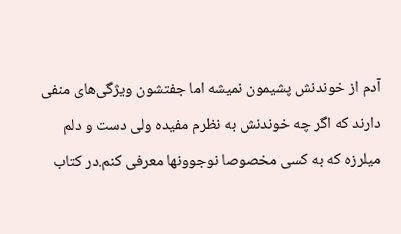آدم از خوندنش پشیمون نمیشه اما جفتشون ویژگی‌های منفی دارند که اگر چه خوندنش به نظرم مفیده ولی دست و دلم میلرزه که به کسی مخصوصا نوجوونها معرفی کنم.در کتاب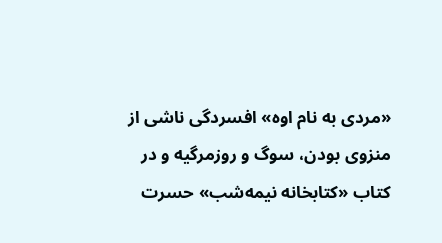«مردی به نام اوه» افسردگی‌ ناشی از منزوی بودن، سوگ و روزمرگیه و در کتاب «کتابخانه نیمه‌شب» حسرت‌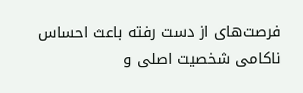فرصت‌های از دست رفته باعث احساس ناکامی شخصیت اصلی و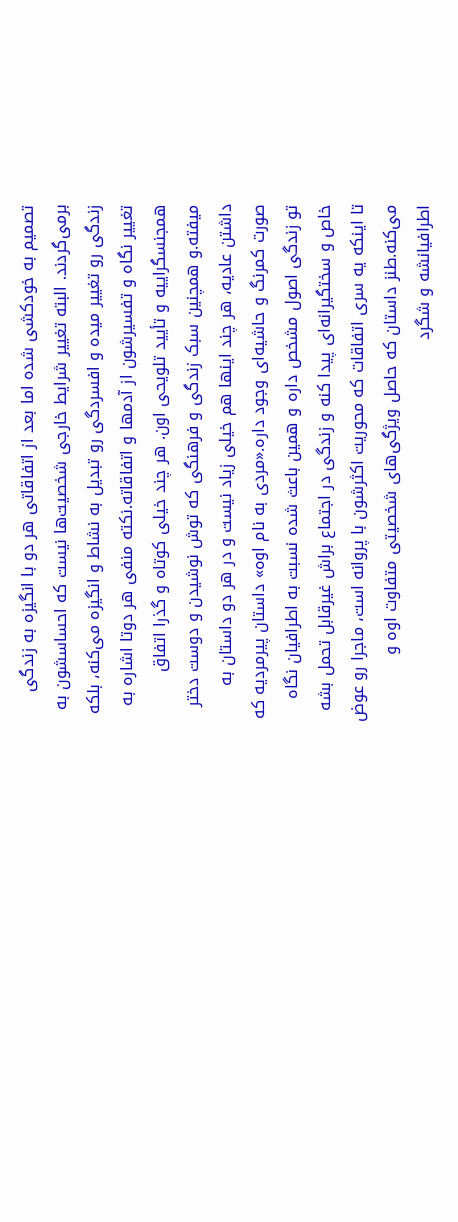تصمیم به خودکشی شده اما بعد از اتفاقاتی هر دو با انگیزه به زندگی برمی‌گردند. البته تغییر شرایط خارجی شخصیت‌ها نیست که احساسشون به زندگی رو تغییر میده و افسردگی رو تبدیل به نشاط و انگیزه می‌کنه، بلکه تغییر نگاه و تفسیرشون از آدمها و اتفاقاته.نکته منفی هر دوتا اشاره به همجنسگراییه و تأیید تلویحی اون. هر چند خیلی کوتاه و گذرا اتفاق میفته.و همچنین سبک زندگی و فرهنگی که توش نوشیدن و دوست دختر داشتن عادیه، هر چند اینها هم خیلی زیاد نیست و در هر دو داستان به صورت کمرنگ و حاشیه‌ای وجود داره.«مردی به نام اوه» داستان پیرمردیه که تو زندگی اصول مشخص داره و همین باعث شده نسبت به اطرافیان نگاه خاص و سختگیرانه‌ای پیدا کنه و زندگی در اجتماع براش غیرقابل تحمل بشه تا اینکه یه سری اتفاقات که محوریت اکثرشون با پروانه است، ماجرا رو عوض می‌کنه.طنز داستان که حاصل ویژگی‌های شخصیتی متفاوت اوه و اطرافیانشه و شگرد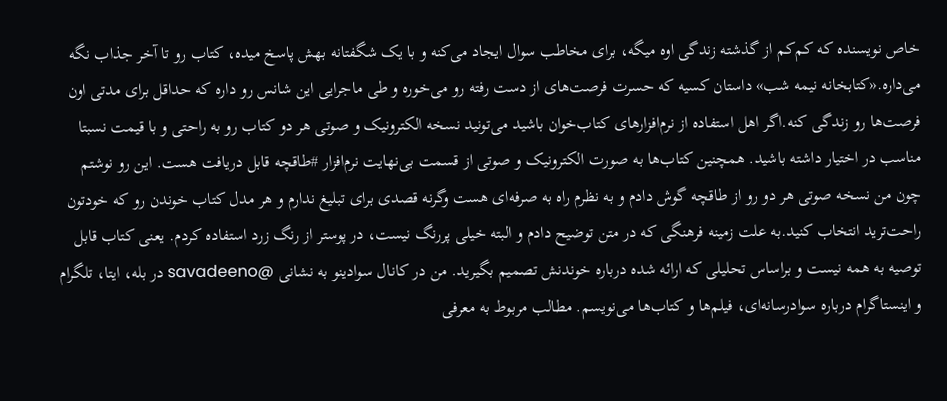خاص نویسنده که کم‌کم از گذشته زندگی اوه میگه، برای مخاطب سوال ایجاد می‌کنه و با یک شگفتانه بهش پاسخ میده، کتاب رو تا آخر جذاب نگه می‌داره.«کتابخانه نیمه شب» داستان کسیه که حسرت فرصت‌های از دست رفته رو می‌خوره و طی ماجرایی این شانس رو داره که حداقل برای مدتی اون فرصت‌ها رو زندگی کنه.اگر اهل استفاده از نرم‌افزارهای کتاب‌خوان باشید می‌تونید نسخه الکترونیک و صوتی هر دو کتاب رو به راحتی و با قیمت نسبتا مناسب در اختیار داشته باشید. همچنین کتاب‌ها به صورت الکترونیک و صوتی از قسمت بی‌نهایت نرم‌افزار #طاقچه قابل دریافت هست. این رو نوشتم چون من نسخه صوتی هر دو رو از طاقچه گوش دادم و به نظرم راه به صرفه‌ای هست وگرنه قصدی برای تبلیغ ندارم و هر مدل کتاب خوندن رو که خودتون راحت‌ترید انتخاب کنید.به علت زمینه فرهنگی که در متن توضیح دادم و البته خیلی پررنگ نیست، در پوستر از رنگ زرد استفاده کردم. یعنی کتاب قابل توصیه به همه نیست و براساس تحلیلی که ارائه شده درباره خوندنش تصمیم بگیرید. من در کانال سوادینو به نشانی @savadeeno در بله، ایتا، تلگرام و اینستاگرام درباره سوادرسانه‌ای، فیلم‌ها و کتاب‌ها می‌نویسم. مطالب مربوط به معرفی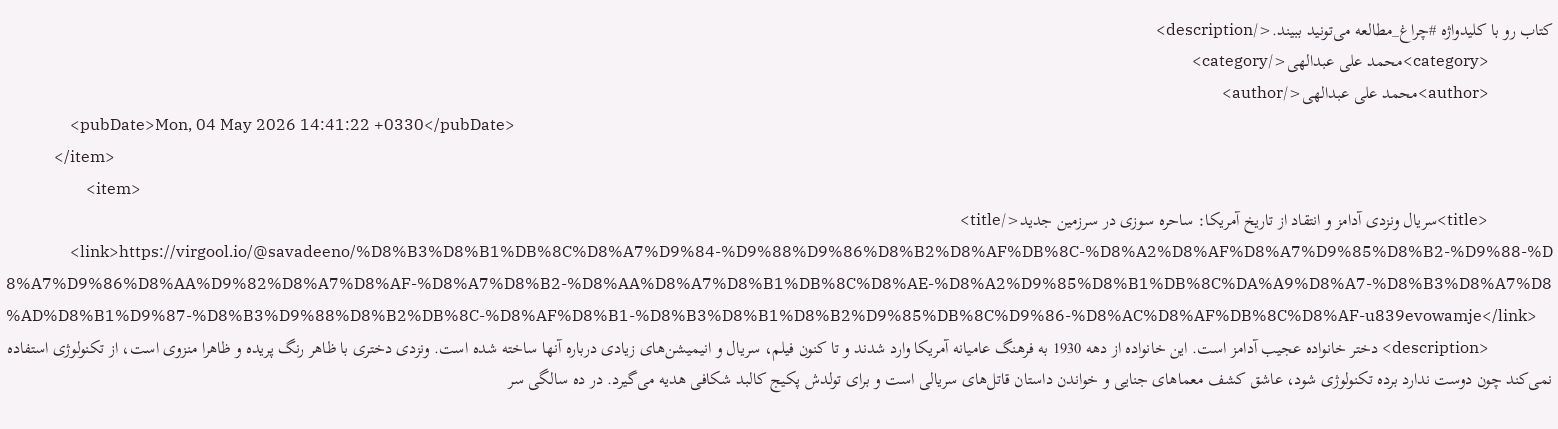کتاب رو با کلیدواژه #چراغ_مطالعه می‌تونید ببیند.</description>
                <category>محمد علی عبدالهی</category>
                <author>محمد علی عبدالهی</author>
                <pubDate>Mon, 04 May 2026 14:41:22 +0330</pubDate>
            </item>
                    <item>
                <title>سریال ونزدی آدامز و انتقاد از تاریخ آمریکا: ساحره سوزی در سرزمین جدید</title>
                <link>https://virgool.io/@savadeeno/%D8%B3%D8%B1%DB%8C%D8%A7%D9%84-%D9%88%D9%86%D8%B2%D8%AF%DB%8C-%D8%A2%D8%AF%D8%A7%D9%85%D8%B2-%D9%88-%D8%A7%D9%86%D8%AA%D9%82%D8%A7%D8%AF-%D8%A7%D8%B2-%D8%AA%D8%A7%D8%B1%DB%8C%D8%AE-%D8%A2%D9%85%D8%B1%DB%8C%DA%A9%D8%A7-%D8%B3%D8%A7%D8%AD%D8%B1%D9%87-%D8%B3%D9%88%D8%B2%DB%8C-%D8%AF%D8%B1-%D8%B3%D8%B1%D8%B2%D9%85%DB%8C%D9%86-%D8%AC%D8%AF%DB%8C%D8%AF-u839evowamje</link>
                <description> دختر خانواده عجیب آدامز است. این خانواده از دهه 1930 به فرهنگ عامیانه آمریکا وارد شدند و تا کنون فیلم، سریال و انیمیشن‌های زیادی درباره آنها ساخته شده است. ونزدی دختری با ظاهر رنگ پریده و ظاهرا منزوی است، از تکنولوژی استفاده نمی‌کند چون دوست ندارد برده تکنولوژی شود، عاشق کشف معماهای جنایی و خواندن داستان قاتل‌های سریالی است و برای تولدش پکیج کالبد شکافی هدیه می‌گیرد. در ده سالگی سر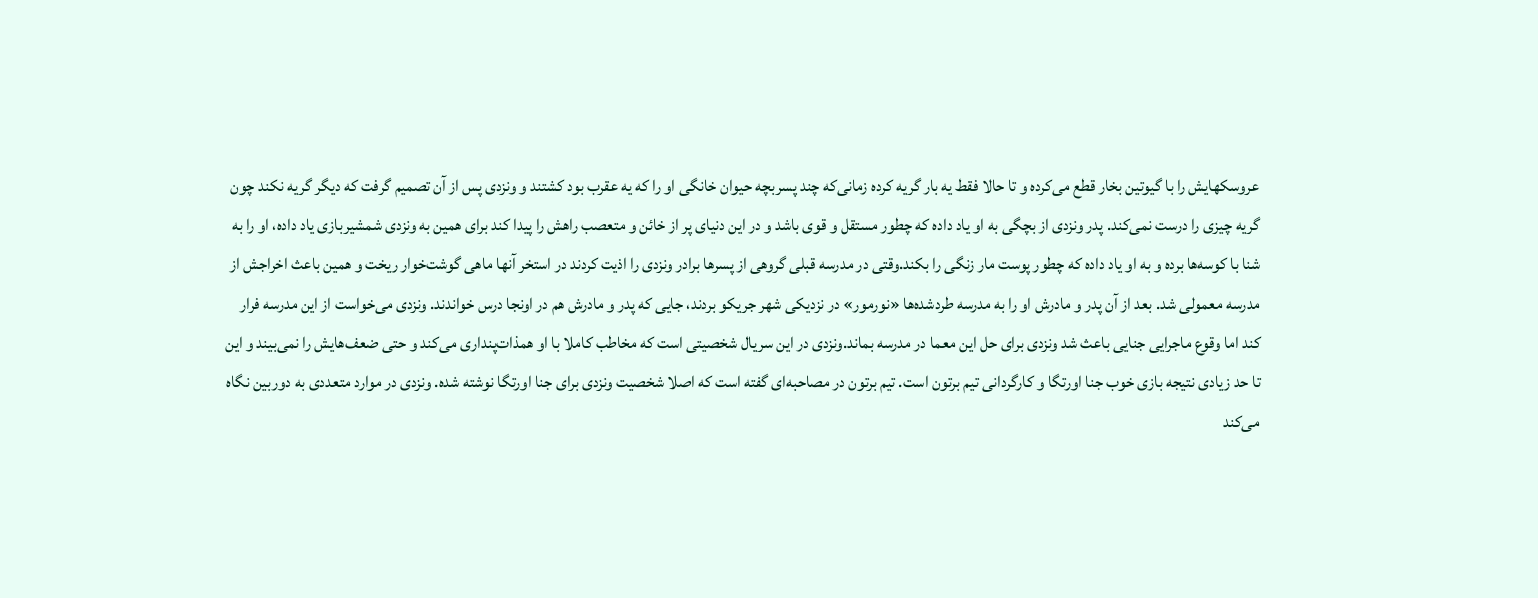عروسکهایش را با گیوتین بخار قطع می‌کرده و تا حالا فقط یه بار گریه کرده زمانی‌که چند پسربچه حیوان خانگی او را که یه عقرب بود کشتند و ونزدی پس از آن تصمیم گرفت که دیگر گریه نکند چون گریه چیزی را درست نمی‌کند. پدر ونزدی از بچگی به او یاد داده که چطور مستقل و قوی باشد و در این دنیای پر از خائن و متعصب راهش را پیدا کند برای همین به ونزدی شمشیربازی یاد داده، او را به شنا با کوسه‌ها برده و به او یاد داده که چطور پوست مار زنگی را بکند.وقتی در مدرسه قبلی گروهی از پسرها برادر ونزدی را اذیت کردند در استخر آنها ماهی گوشت‌خوار ریخت و همین باعث اخراجش از مدرسه معمولی شد. بعد از آن پدر و مادرش او را به مدرسه طردشده‌ها «نورمور» در نزدیکی شهر جریکو بردند، جایی که پدر و مادرش هم در اونجا درس خواندند. ونزدی می‌خواست از این مدرسه فرار کند اما وقوع ماجرایی جنایی باعث شد ونزدی برای حل این معما در مدرسه بماند.ونزدی در این سریال شخصیتی است که مخاطب کاملا با او همذات‌پنداری می‌کند و حتی ضعف‌هایش را نمی‌بیند و این تا حد زیادی نتیجه بازی خوب جنا اورتگا و کارگردانی تیم برتون است. تیم برتون در مصاحبه‌ای گفته است که اصلا شخصیت ونزدی برای جنا اورتگا نوشته شده. ونزدی در موارد متعددی به دوربین نگاه می‌کند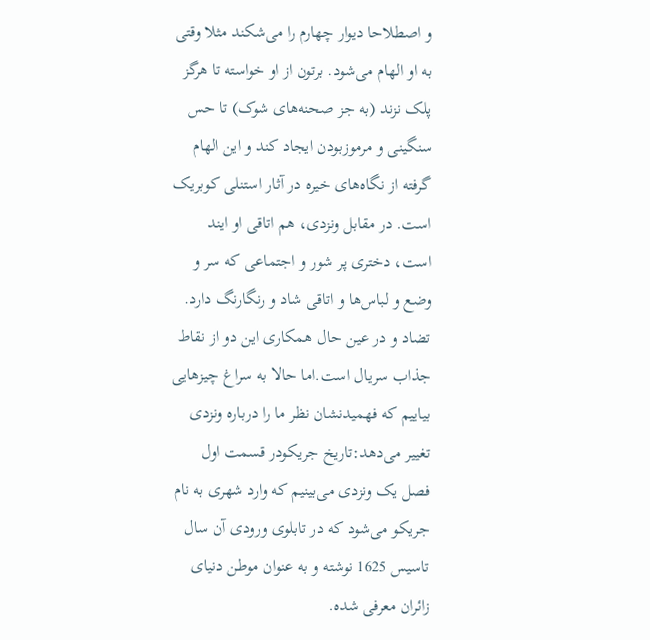و اصطلاحا دیوار چهارم را می‌شکند مثلا وقتی به او الهام می‌شود. برتون از او خواسته تا هرگز پلک نزند (به جز صحنه‌های شوک) تا حس سنگینی و مرموزبودن ایجاد کند و این الهام گرفته از نگاه‌های خیره در آثار استنلی کوبریک است. در مقابل ونزدی، هم اتاقی او ایند است، دختری پر شور و اجتماعی که سر و وضع و لباس‌ها و اتاقی شاد و رنگارنگ دارد. تضاد و در عین حال همکاری این دو از نقاط جذاب سریال است.اما حالا به سراغ چیزهایی بیاییم که فهمیدنشان نظر ما را درباره ونزدی تغییر می‌دهد:تاریخ جریکودر قسمت اول فصل یک ونزدی می‌بینیم که وارد شهری به نام جریکو می‌شود که در تابلوی ورودی آن سال تاسیس 1625 نوشته و به عنوان موطن دنیای زائران معرفی شده.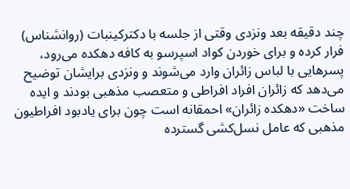چند دقیقه بعد ونزدی وقتی از جلسه با دکترکینبات (روانشناس) فرار کرده و برای خوردن کواد اسپرسو به کافه دهکده می‌رود، پسرهایی با لباس زائران وارد می‌شوند و ونزدی برایشان توضیح می‌دهد که زائران افراد افراطی و متعصب مذهبی بودند و ایده ساخت «دهکده زائران» احمقانه است چون برای یادبود افراطیون مذهبی که عامل نسل‌کشی گسترده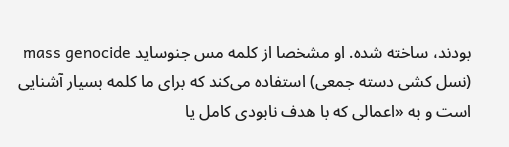بودند، ساخته شده. او مشخصا از کلمه مس جنوساید mass genocide (نسل کشی دسته جمعی) استفاده می‌کند که برای ما کلمه بسیار آشنایی است و به «اعمالی که با هدف نابودی کامل یا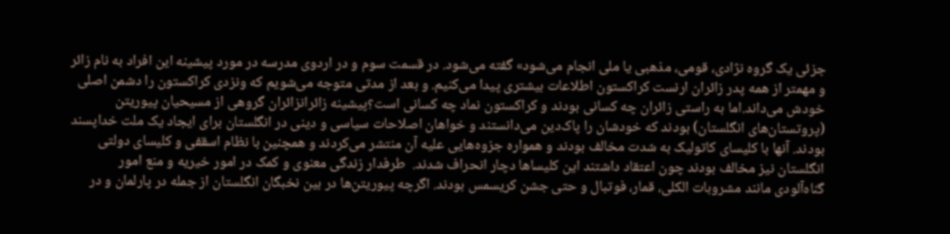جزئی یک گروه نژادی، قومی، مذهبی یا ملی انجام می‌شود» گفته می‌شود. در قسمت سوم و در اردوی مدرسه در مورد پیشینه این افراد به نام زائر و مهمتر از همه پدر زائران ارنست کراکستون اطلاعات بیشتری پیدا می‌کنیم. و بعد از مدتی متوجه می‌شویم که ونزدی کراکستون را دشمن اصلی خودش می‌داند.اما به راستی زائران چه کسانی بودند و کراکستون نماد چه کسانی است؟پیشینه زائرانزائران گروهی از مسیحیان پیوریتن (پروتستان‌های انگلستان) بودند که خودشان را پاک‌دین می‌دانستند و خواهان اصلاحات سیاسی و دینی در انگلستان برای ایجاد یک ملت خداپسند بودند. آنها با کلیسای کاتولیک به شدت مخالف بودند و همواره جزوه‌هایی علیه آن منتشر می‌کردند و همچنین با نظام اسقفی و کلیسای دولتی انگلستان نیز مخالف بودند چون اعتقاد داشتند این کلیساها دچار انحراف شدند.  طرفدار زندگی معنوی و کمک در امور خیریه و منع امور گناه‌آلودی مانند مشروبات الکلی، قمار، فوتبال و حتی جشن کریسمس بودند. اگرچه پیوریتن‌ها در بین نخبگان انگلستان از جمله در پارلمان و در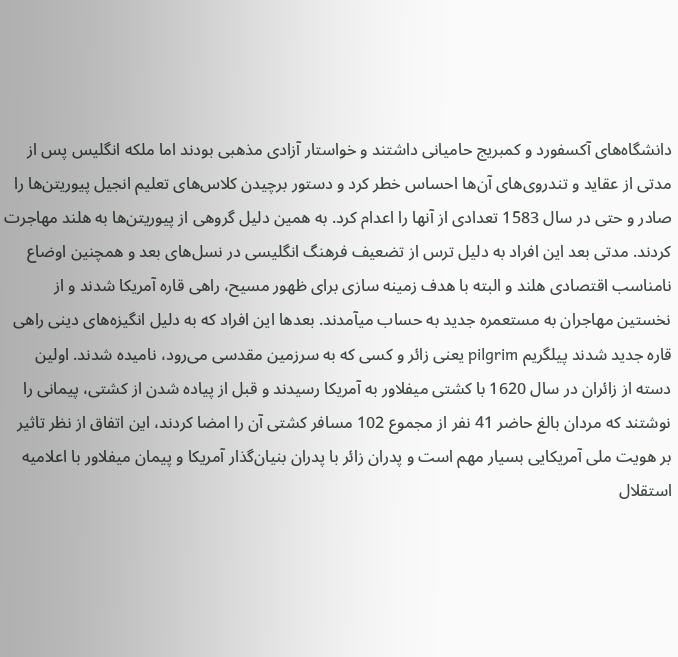دانشگاه‌های آکسفورد و کمبریج حامیانی داشتند و خواستار آزادی مذهبی بودند اما ملکه انگلیس پس از مدتی از عقاید و تندروی‌های آن‌ها احساس خطر کرد و دستور برچیدن کلاس‌های تعلیم انجیل پیوریتن‌ها را صادر و حتی در سال 1583 تعدادی از آنها را اعدام کرد. به همین دلیل گروهی از پیوریتن‌ها به هلند مهاجرت کردند. مدتی بعد این افراد به دلیل ترس از تضعیف فرهنگ انگلیسی در نسل‌های بعد و همچنین اوضاع نامناسب اقتصادی هلند و البته با هدف زمینه سازی برای ظهور مسیح، راهی قاره آمریکا شدند و از نخستین مهاجران به مستعمره جدید به حساب میآمدند. بعدها این افراد که به دلیل انگیزه‌های دینی راهی قاره جدید شدند پیلگریم pilgrim یعنی زائر و کسی که به سرزمین مقدسی می‌رود، نامیده شدند. اولین دسته از زائران در سال 1620 با کشتی میفلاور به آمریکا رسیدند و قبل از پیاده شدن از کشتی، پیمانی را نوشتند که مردان بالغ حاضر 41 نفر از مجموع 102 مسافر کشتی آن را امضا کردند، این اتفاق از نظر تاثیر بر هویت ملی آمریکایی بسیار مهم است و پدران زائر با پدران بنیان‌گذار آمریکا و پیمان میفلاور با اعلامیه استقلال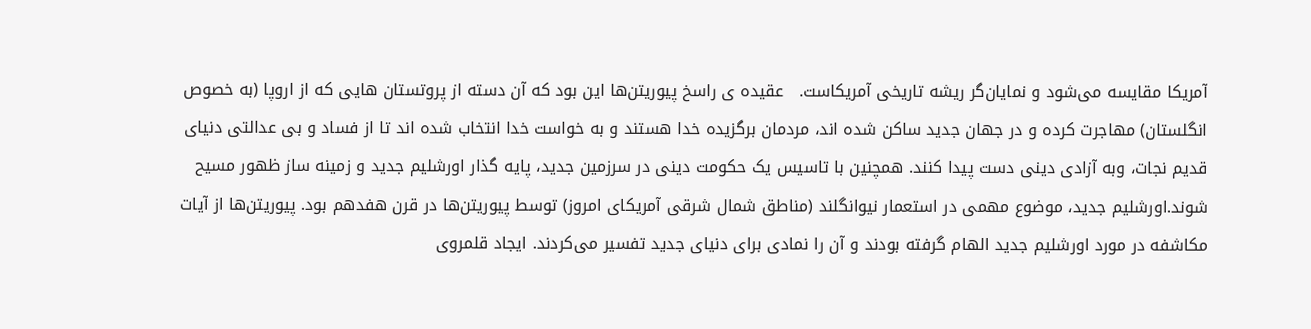آمریکا مقایسه می‌شود و نمایان‌گر ریشه تاریخی آمریکاست.   عقیده ی راسخ پیوریتن‌ها این بود که آن دسته از پروتستان هایی که از اروپا (به خصوص انگلستان) مهاجرت کرده و در جهان جدید ساکن شده اند، مردمان برگزیده خدا هستند و به خواست خدا انتخاب شده اند تا از فساد و بی عدالتی دنیای قدیم نجات، وبه آزادی دینی دست پیدا کنند. همچنین با تاسیس یک حکومت دینی در سرزمین جدید، پایه گذار اورشلیم جدید و زمینه ساز ظهور مسیح شوند.اورشلیم جدید، موضوع مهمی در استعمار نیوانگلند (مناطق شمال شرقی آمریکای امروز) توسط پیوریتن‌ها در قرن هفدهم بود. پیوریتن‌ها از آیات مکاشفه در مورد اورشلیم جدید الهام گرفته بودند و آن را نمادی برای دنیای جدید تفسیر می‌کردند. ایجاد قلمروی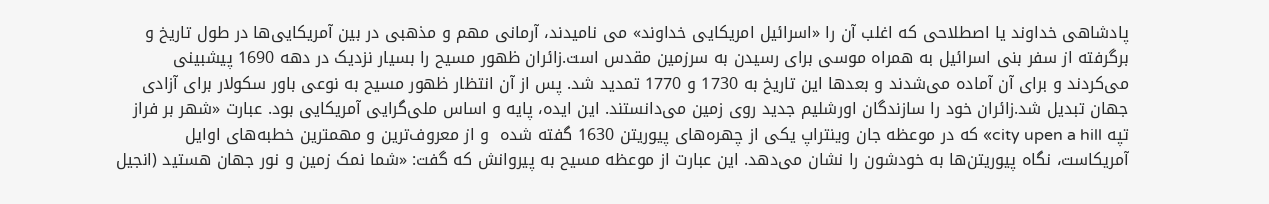پادشاهی خداوند یا اصطلاحی که اغلب آن را «اسرائیل امریکایی خداوند» می نامیدند، آرمانی مهم و مذهبی در بین آمریکایی‌ها در طول تاریخ و برگرفته از سفر بنی اسرائیل به همراه موسی برای رسیدن به سرزمین مقدس است.زائران ظهور مسیح را بسیار نزدیک در دهه 1690 پیشبینی می‌کردند و برای آن آماده می‌شدند و بعدها این تاریخ به 1730 و 1770 تمدید شد. پس از آن انتظار ظهور مسیح به نوعی باور سکولار برای آزادی جهان تبدیل شد.زائران خود را سازندگان اورشلیم جدید روی زمین می‌دانستند. این ایده، پایه و اساس ملی‌گرایی آمریکایی بود. عبارت «شهر بر فراز تپه city upen a hill» که در موعظه جان وینتراپ یکی از چهره‌های پیوریتن 1630 گفته شده  و از معروف‌ترین و مهمترین خطبه‌های اوایل آمریکاست، نگاه پیوریتن‌ها به خودشون را نشان می‌دهد. این عبارت از موعظه مسیح به پیروانش که گفت: «شما نمک زمین و نور جهان هستید (انجیل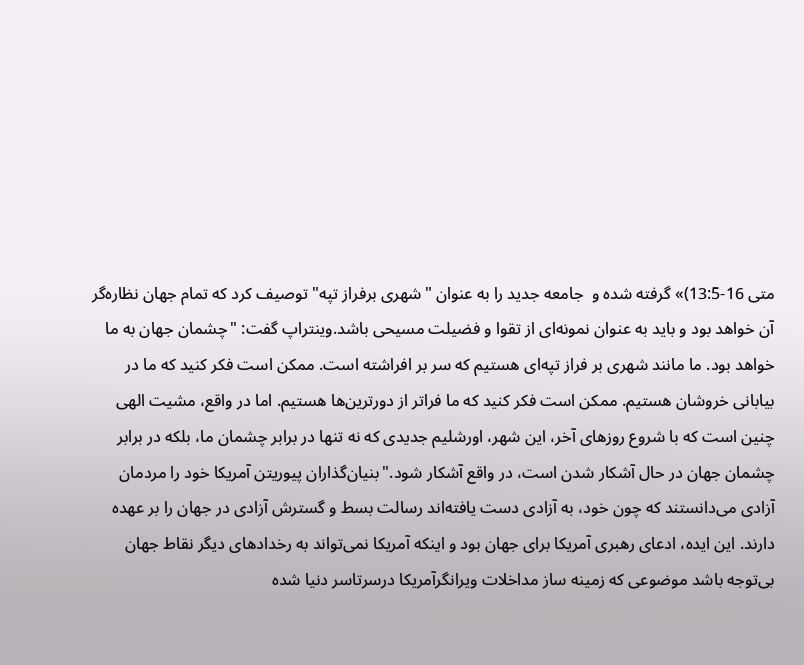متی 16-13:5)» گرفته شده و  جامعه جدید را به عنوان "شهری برفراز تپه" توصیف کرد که تمام جهان نظاره‌گر آن خواهد بود و باید به عنوان نمونه‌ای از تقوا و فضیلت مسیحی باشد.وینتراپ گفت: "چشمان جهان به ما خواهد بود. ما مانند شهری بر فراز تپه‌ای هستیم که سر بر افراشته است. ممکن است فکر کنید که ما در بیابانی خروشان هستیم. ممکن است فکر کنید که ما فراتر از دورترین‌ها هستیم. اما در واقع، مشیت الهی چنین است که با شروع روزهای آخر، این شهر، اورشلیم جدیدی که نه تنها در برابر چشمان ما، بلکه در برابر چشمان جهان در حال آشکار شدن است، در واقع آشکار شود."بنیان‌گذاران پیوریتن آمریکا خود را مردمان آزادی می‌دانستند که چون خود، به آزادی دست یافته‌اند رسالت بسط و گسترش آزادی در جهان را بر عهده دارند. این ایده، ادعای رهبری آمریکا برای جهان بود و اینکه آمریکا نمی‌تواند به رخدادهای دیگر نقاط جهان بی‌توجه باشد موضوعی که زمینه ساز مداخلات ویرانگرآمریکا درسرتاسر دنیا شده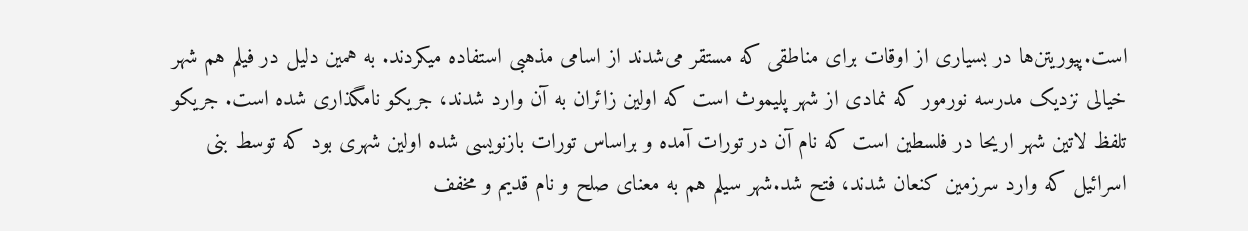است.پیوریتن‌ها در بسیاری از اوقات برای مناطقی که مستقر می‌شدند از اسامی مذهبی استفاده میکردند. به همین دلیل در فیلم هم شهر خیالی نزدیک مدرسه نورمور که نمادی از شهر پلیموث است که اولین زائران به آن وارد شدند، جریکو نامگذاری شده است. جریکو تلفظ لاتین شهر اریحا در فلسطین است که نام آن در تورات آمده و براساس تورات بازنویسی شده اولین شهری بود که توسط بنی اسرائیل که وارد سرزمین کنعان شدند، فتح شد.شهر سیلم هم به معنای صلح و نام قدیم و مخفف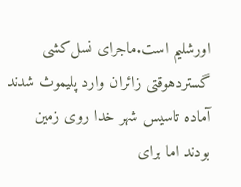اورشلیم است.ماجرای نسل‌کشی گستردهوقتی زائران وارد پلیموث شدند آماده تاسیس شهر خدا روی زمین بودند اما برای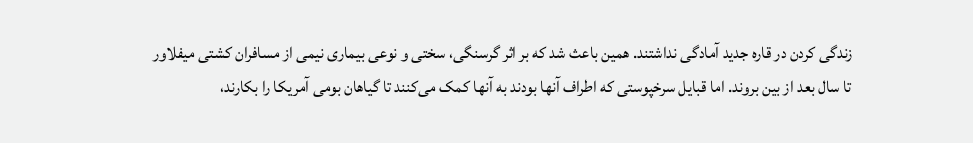زندگی کردن در قاره جدید آمادگی نداشتند. همین باعث شد که بر اثر گرسنگی، سختی و نوعی بیماری نیمی از مسافران کشتی میفلاور تا سال بعد از بین بروند. اما قبایل سرخپوستی که اطراف آنها بودند به آنها کمک می‌کنند تا گیاهان بومی آمریکا را بکارند،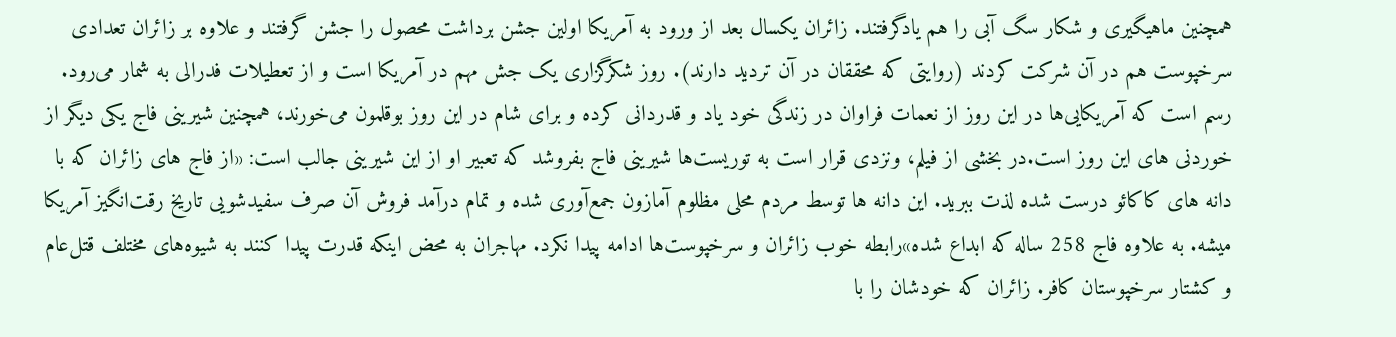همچنین ماهیگیری و شکار سگ آبی را هم یادگرفتند. زائران یکسال بعد از ورود به آمریکا اولین جشن برداشت محصول را جشن گرفتند و علاوه بر زائران تعدادی سرخپوست هم در آن شرکت کردند (روایتی که محققان در آن تردید دارند). روز شکرگزاری یک جش مهم در آمریکا است و از تعطیلات فدرالی به شمار می‌رود. رسم است که آمریکایی‌ها در این روز از نعمات فراوان در زندگی خود یاد و قدردانی کرده و برای شام در این روز بوقلمون می‌خورند، همچنین شیرینی فاج یکی دیگر از خوردنی های این روز است.در بخشی از فیلم، ونزدی قرار است به توریست‌ها شیرینی فاج بفروشد که تعبیر او از این شیرینی جالب است: «از فاج های زائران که با دانه های کاکائو درست شده‌ لذت ببرید. این دانه ها توسط مردم محلی مظلوم آمازون جمع‌آوری شده و تمام درآمد فروش آن صرف سفیدشویی تاریخ رقت‌انگیز آمریکا میشه. به علاوه فاج 258 ساله که ابداع شده»رابطه خوب زائران و سرخپوست‌ها ادامه پیدا نکرد. مهاجران به محض اینکه قدرت پیدا کنند به شیوه‌های مختلف قتل‌عام و کشتار سرخپوستان کافر. زائران که خودشان را با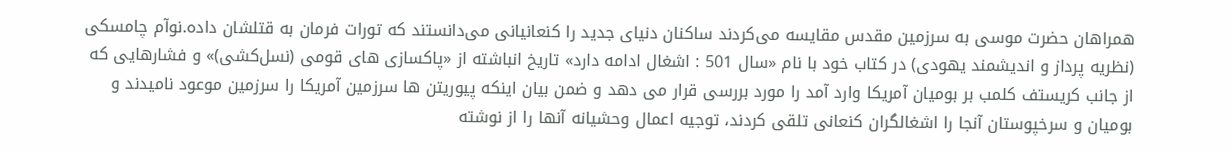همراهان حضرت موسی به سرزمین مقدس مقایسه می‌کردند ساکنان دنیای جدید را کنعانیانی می‌دانستند که تورات فرمان به قتلشان داده.نوآم چامسکی (نظریه پرداز و اندیشمند یهودی) در کتاب خود با نام «سال 501 : اشغال ادامه دارد» تاریخ انباشته از «پاکسازی های قومی (نسل‌کشی)» و فشارهایی که از جانب کریستف کلمب بر بومیان آمریکا وارد آمد را مورد بررسی قرار می دهد و ضمن بیان اینکه پیوریتن ها سرزمین آمریکا را سرزمین موعود نامیدند و بومیان و سرخپوستان آنجا را اشغالگران کنعانی تلقی کردند، توجیه اعمال وحشیانه آنها را از نوشته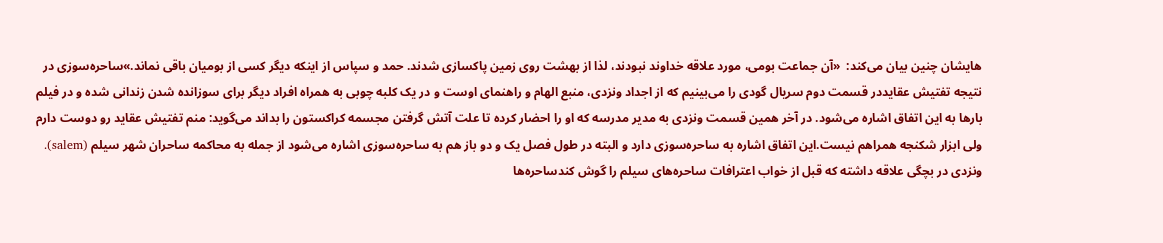هایشان چنین بیان می‌کند:  «آن جماعت بومی، مورد علاقه خداوند نبودند، لذا از بهشت روی زمین پاکسازی شدند. حمد و سپاس از اینکه دیگر کسی از بومیان باقی نماند.»ساحره‌سوزی در نتیجه تفتیش عقایددر قسمت دوم سریال گودی را می‌بینیم که از اجداد ونزدی، منبع الهام و راهنمای اوست و در یک کلبه چوبی به همراه افراد دیگر برای سوزانده شدن زندانی شده و در فیلم بارها به این اتفاق اشاره می‌شود. در آخر همین قسمت ونزدی به مدیر مدرسه که او را احضار کرده تا علت آتش گرفتن مجسمه کراکستون را بداند می‌گوید: منم تفتیش عقاید رو دوست دارم ولی ابزار شکنجه همراهم نیست.این اتفاق اشاره به ساحره‌سوزی دارد و البته در طول فصل یک و دو باز هم به ساحره‌سوزی اشاره می‌شود از جمله به محاکمه ساحران شهر سیلم (salem). ونزدی در بچگی علاقه داشته که قبل از خواب اعترافات ساحره‌های سیلم را گوش کندساحره‌ها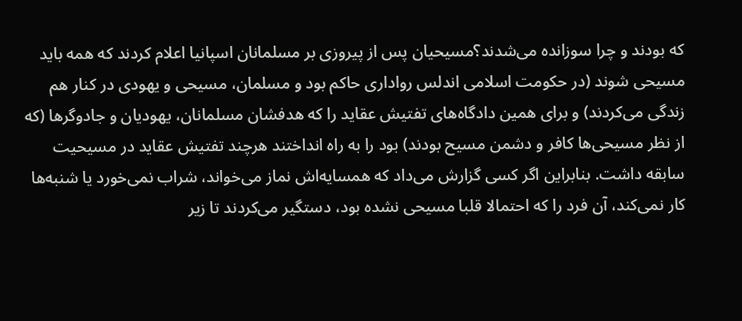که بودند و چرا سوزانده می‌شدند؟مسیحیان پس از پیروزی بر مسلمانان اسپانیا اعلام کردند که همه باید مسیحی شوند (در حکومت اسلامی اندلس رواداری حاکم بود و مسلمان، مسیحی و یهودی در کنار هم زندگی می‌کردند) و برای همین دادگاه‌های تفتیش عقاید را که هدفشان مسلمانان، یهودیان و جادوگرها (که از نظر مسیحی‌ها کافر و دشمن مسیح بودند) بود را به راه انداختند هرچند تفتیش عقاید در مسیحیت سابقه داشت. بنابراین اگر کسی گزارش می‌داد که همسایه‌اش نماز می‌خواند، شراب نمی‌خورد یا شنبه‌ها کار نمی‌کند، آن فرد را که احتمالا قلبا مسیحی نشده بود، دستگیر می‌کردند تا زیر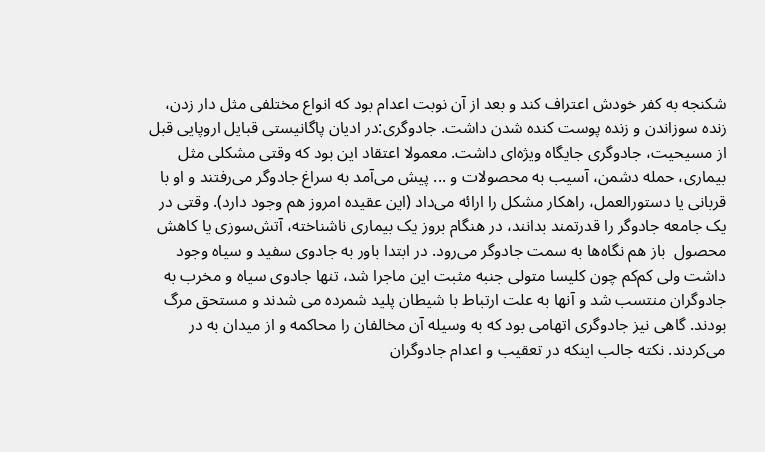شکنجه به کفر خودش اعتراف کند و بعد از آن نوبت اعدام بود که انواع مختلفی مثل دار زدن، زنده سوزاندن و زنده پوست کنده شدن داشت. جادوگری:در ادیان پاگانیستی قبایل اروپایی قبل از مسیحیت، جادوگری جایگاه ویژه‌ای داشت. معمولا اعتقاد این بود که وقتی مشکلی مثل بیماری، حمله دشمن، آسیب به محصولات و ... پیش می‌آمد به سراغ جادوگر می‌رفتند و او با قربانی یا دستورالعمل، راهکار مشکل را ارائه می‌داد (این عقیده امروز هم وجود دارد). وقتی در یک جامعه‌ جادوگر را قدرتمند بدانند، در هنگام بروز یک بیماری ناشناخته، آتش‌سوزی یا کاهش محصول  باز هم نگاه‌ها به سمت جادوگر می‌رود. در ابتدا باور به جادوی سفید و سیاه وجود داشت ولی کم‌کم چون کلیسا متولی جنبه مثبت این ماجرا شد، تنها جادوی سیاه و مخرب به جادوگران منتسب شد و آنها به علت ارتباط با شیطان پلید شمرده می شدند و مستحق مرگ بودند. گاهی نیز جادوگری اتهامی بود که به وسیله آن مخالفان را محاکمه و از میدان به در می‌کردند. نکته جالب اینکه در تعقیب و اعدام جادوگران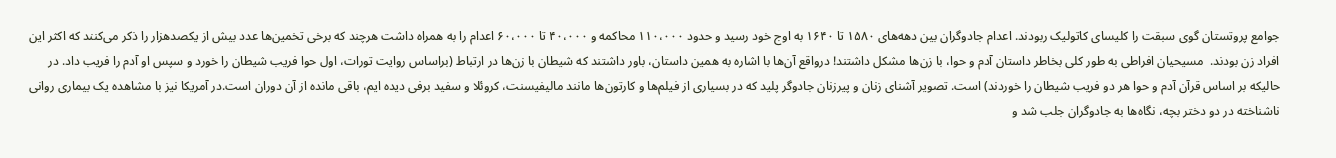جوامع پروتستان گوی سبقت را کلیسای کاتولیک ربودند. اعدام جادوگران بین دهه‌های ۱۵۸۰ تا ۱۶۴۰ به اوج خود رسید و حدود ۱۱۰،۰۰۰ محاکمه و ۴۰،۰۰۰ تا ۶۰،۰۰۰ اعدام را به همراه داشت هرچند که برخی تخمین‌ها عدد بیش از یکصدهزار را ذکر می‌کنند که اکثر این افراد زن بودند.  مسیحیان افراطی به طور کلی بخاطر داستان آدم و حوا، با زن‌ها مشکل داشتند! درواقع آن‌ها با اشاره به همین داستان، باور داشتند که شیطان با زن‌ها در ارتباط (براساس روایت تورات، اول حوا فریب شیطان را خورد و سپس او آدم را فریب داد. در حالیکه بر اساس قرآن آدم و حوا هر دو فریب شیطان را خوردند) است. تصویر آشنای زنان و پیرزنان جادوگر پلید که در بسیاری از فیلم‌ها و کارتون‌ها مانند مالیفیسنت، کروئلا و سفید برفی دیده ایم، باقی مانده از آن دوران است.در آمریکا نیز با مشاهده یک بیماری روانی ناشناخته در دو دختر بچه، نگاه‌ها به جادوگران جلب شد و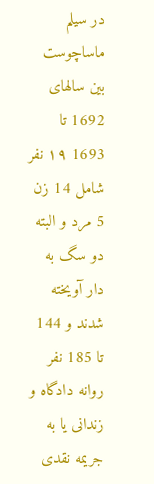در سیلم ماساچوست بین سالهای 1692 تا 1693 ۱۹ نفر شامل 14 زن 5 مرد و البته دو سگ به دار آویخته شدند و 144 تا 185 نفر روانه دادگاه و زندانی یا به جریمه نقدی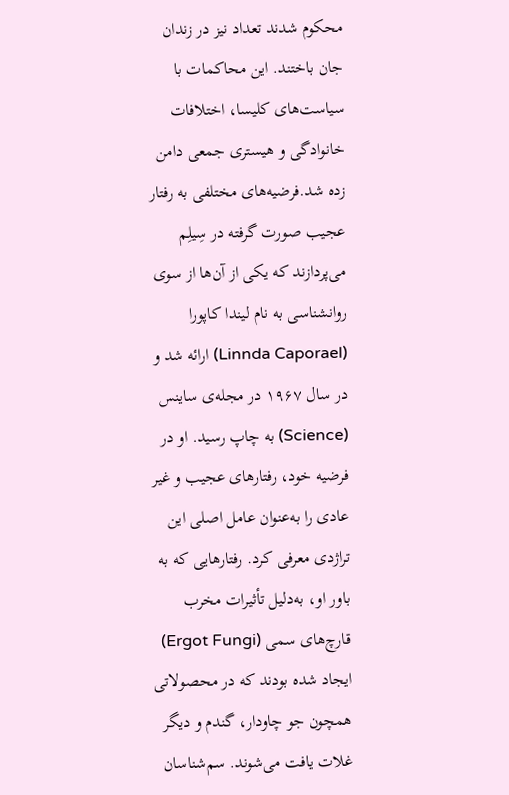محکوم شدند تعداد نیز در زندان جان باختند. این محاکمات با سیاست‌های کلیسا، اختلافات خانوادگی و هیستری جمعی دامن زده شد.فرضیه‌های مختلفی به رفتار عجیب صورت گرفته در سِیلِم می‌پردازند که یکی از آن‌ها از سوی روانشناسی به نام لیندا کاپورا (Linnda Caporael) ارائه شد و در سال ۱۹۶۷ در مجله‌ی ساینس (Science) به چاپ رسید. او در فرضیه خود، رفتارهای عجیب و غیر عادی را به‌عنوان عامل اصلی این تراژدی معرفی کرد. رفتارهایی که به باور او، به‌دلیل ‌تأثیرات مخرب قارچ‌های سمی (Ergot Fungi) ایجاد شده بودند که در محصولاتی همچون جو چاودار، گندم و دیگر غلات یافت می‌شوند. سم‌شناسان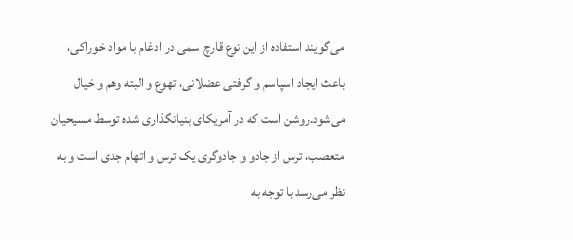می‌گویند استفاده از این نوع قارچ سمی در ادغام با مواد خوراکی، باعث ایجاد اسپاسم و گرفتی عضلانی، تهوع و البته وهم و خیال می‌شود.روشن است که در آمریکای بنیانگذاری شده توسط مسیحیان متعصب، ترس از جادو و جادوگری یک ترس و اتهام جدی است و به نظر می‌رسد با توجه به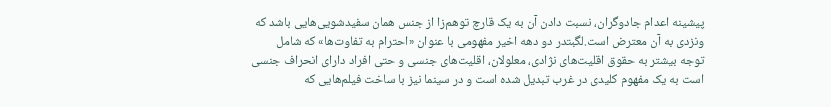پیشینه اعدام جادوگران، نسبت دادن آن به یک قارچ توهم‌زا از جنس همان سفیدشویی‌هایی باشد که ونزدی به آن معترض است.لگبتدر دو دهه اخیر مفهومی با عنوان «احترام به تفاوت‌ها» که شامل توجه بیشتر به حقوق اقلیت‌های نژادی، معلولان، اقلیت‌های جنسی و حتی افراد دارای انحراف جنسی است به یک مفهوم کلیدی در غرب تبدیل شده است و در سینما نیز با ساخت فیلم‌هایی که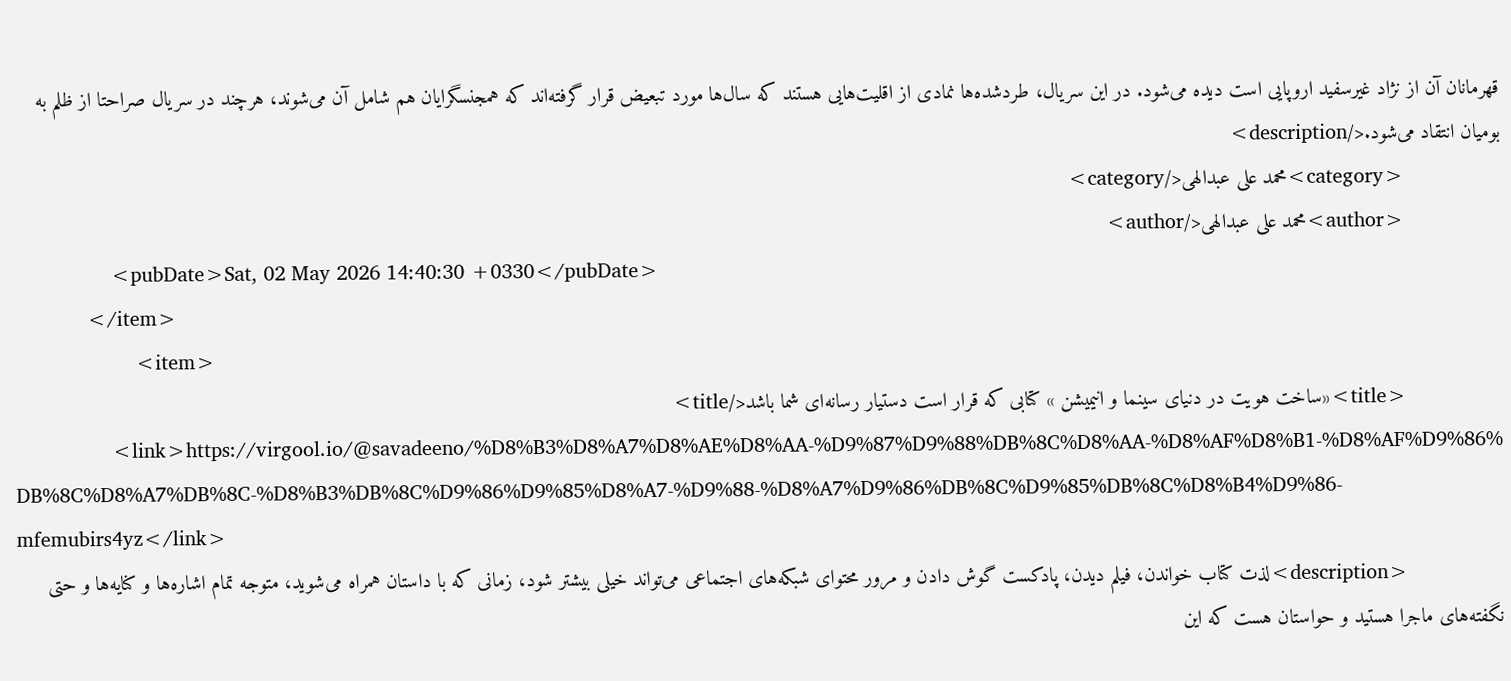قهرمانان آن از نژاد غیرسفید اروپایی است دیده می‌شود. در این سریال، طردشده‌ها نمادی از اقلیت‌هایی هستند که سال‌ها مورد تبعیض قرار گرفته‌اند که همجنسگرایان هم شامل آن می‌شوند، هرچند در سریال صراحتا از ظلم به بومیان انتقاد می‌شود.</description>
                <category>محمد علی عبدالهی</category>
                <author>محمد علی عبدالهی</author>
                <pubDate>Sat, 02 May 2026 14:40:30 +0330</pubDate>
            </item>
                    <item>
                <title>«ساخت هویت در دنیای سینما و انیمیشن » کتابی که قرار است دستيار رسانه‌ای شما باشد</title>
                <link>https://virgool.io/@savadeeno/%D8%B3%D8%A7%D8%AE%D8%AA-%D9%87%D9%88%DB%8C%D8%AA-%D8%AF%D8%B1-%D8%AF%D9%86%DB%8C%D8%A7%DB%8C-%D8%B3%DB%8C%D9%86%D9%85%D8%A7-%D9%88-%D8%A7%D9%86%DB%8C%D9%85%DB%8C%D8%B4%D9%86-mfemubirs4yz</link>
                <description>لذت کتاب خواندن، فیلم دیدن، پادکست گوش دادن و مرور محتوای شبکه‌های اجتماعی می‌تواند خیلی بیشتر شود، زمانی که با داستان همراه می‌شوید، متوجه تمام اشاره‌ها و کنایه‌ها و حتی نگفته‌های ماجرا هستید و حواستان هست که این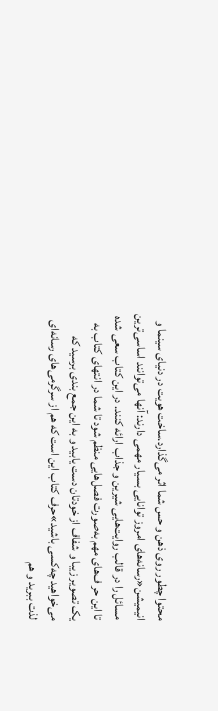محتوا چطور روی ذهن و حس شما اثر می‌گذارد.ساخت هویت در دنیای سینما و انیمیشن«رسانه‌های امروز توانایی بسیار مهمی دارند: آنها می‌توانند اساسی‌ترین مسائل را در قالب روایت‌هایی شیرین و جذاب ارائه کنند. در این کتاب سعی شده تا این حر ف‌های مهم به‌صورت فصل‌هایی منظم شود تا شما در انتهای کتاب به یک تصویر زیبا و شفاف از خودتان دست یابید و به این جمع بندی برسید که می‌خواهید چه‌کسی باشید»حرف کتاب این است که هم از سرگرمی‌های رسانه‌ای لذت ببرید و هم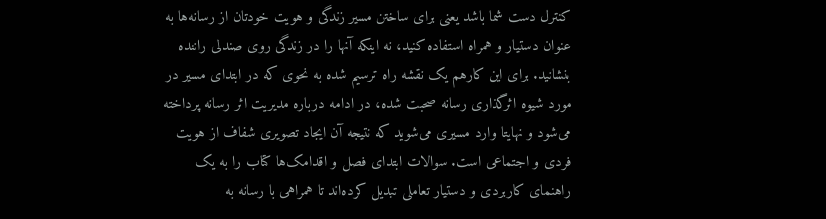کنترل دست شما باشد یعنی برای ساختن مسیر زندگی و هویت خودتان از رسانه‌ها به عنوان دستیار و همراه استفاده کنید، نه اینکه آنها را در زندگی روی صندلی راننده بنشانید. برای این کارهم یک نقشه راه ترسیم شده به نحوی که در ابتدای مسیر در مورد شیوه اثرگذاری رسانه صحبت شده، در ادامه درباره مدیریت اثر رسانه پرداخته می‌شود و نهایتا وارد مسیری می‌شوید که نتیجه آن ایجاد تصویری شفاف از هویت فردی و اجتماعی است. سوالات ابتدای فصل و اقدامک‌ها کتاب را به یک راهنمای کاربردی و دستیار تعاملی تبدیل کرده‌اند تا همراهی با رسانه به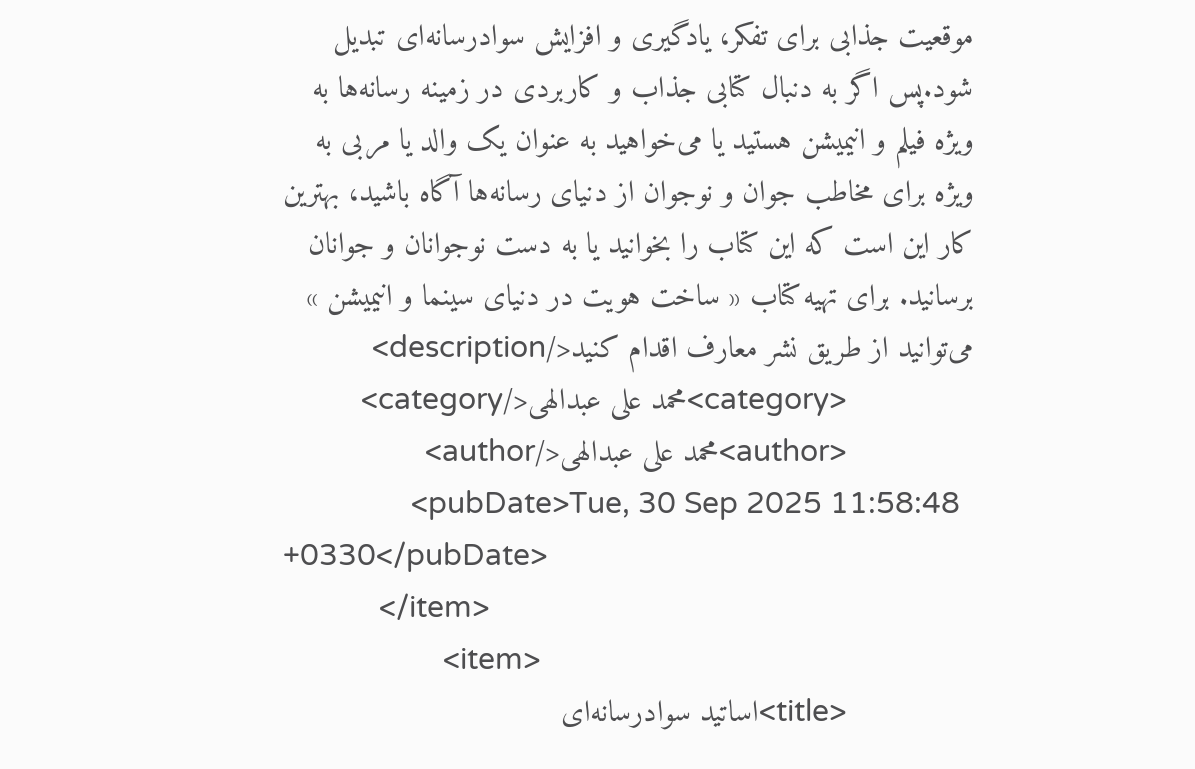موقعیت جذابی برای تفکر، یادگیری و افزایش سوادرسانه‌ای تبدیل شود.پس اگر به دنبال کتابی جذاب و کاربردی در زمینه رسانه‌ها به ویژه فیلم و انیمیشن هستید یا می‌خواهید به عنوان یک والد یا مربی به ویژه برای مخاطب جوان و نوجوان از دنیای رسانه‌ها آگاه باشید، بهترین کار این است که این کتاب را بخوانید یا به دست نوجوانان و جوانان برسانید. برای تهیه کتاب « ساخت هویت در دنیای سینما و انیمیشن » می‌توانید از طریق نشر معارف اقدام کنید</description>
                <category>محمد علی عبدالهی</category>
                <author>محمد علی عبدالهی</author>
                <pubDate>Tue, 30 Sep 2025 11:58:48 +0330</pubDate>
            </item>
                    <item>
                <title>اساتید سوادرسانه‌ای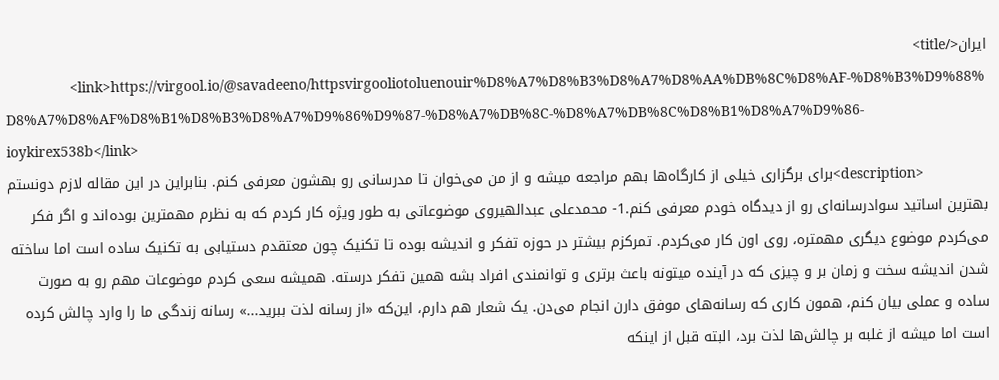ایران</title>
                <link>https://virgool.io/@savadeeno/httpsvirgooliotoluenouir%D8%A7%D8%B3%D8%A7%D8%AA%DB%8C%D8%AF-%D8%B3%D9%88%D8%A7%D8%AF%D8%B1%D8%B3%D8%A7%D9%86%D9%87-%D8%A7%DB%8C-%D8%A7%DB%8C%D8%B1%D8%A7%D9%86-ioykirex538b</link>
                <description>برای برگزاری خیلی از کارگاه‌ها بهم مراجعه میشه و از من می‌خوان تا مدرسانی رو بهشون معرفی کنم. بنابراین در این مقاله لازم دونستم بهترین اساتید سوادرسانه‌ای رو از دیدگاه خودم معرفی کنم.1- محمدعلی عبدالهیروی موضوعاتی به طور ویژه کار کردم که به نظرم مهمترین بوده‌اند و اگر فکر می‌کردم موضوع دیگری مهمتره، روی اون کار می‌کردم. تمرکزم بیشتر در حوزه تفکر و اندیشه بوده تا تکنیک چون معتقدم دستیابی به تکنیک ساده است اما ساخته شدن اندیشه سخت و زمان بر و چیزی که در آینده میتونه باعث برتری و توانمندی افراد بشه همین تفکر درسته. همیشه سعی کردم موضوعات مهم رو به صورت ساده و عملی بیان کنم، همون کاری که رسانه‌های موفق دارن انجام می‌دن. یک شعار هم دارم، این‌که «از رسانه لذت ببرید...» رسانه زندگی ما را وارد چالش کرده است اما میشه از غلبه بر چالش‌ها لذت برد، البته قبل از اینکه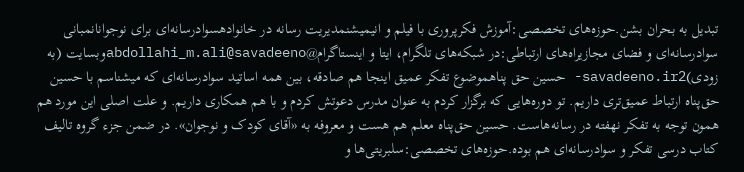تبدیل به بحران بشن.حوزه‌های تخصصی:آموزش فکرپروری با فیلم و انیمیشنمدیریت رسانه در خانوادهسوادرسانه‌ای برای نوجوانانمبانی سوادرسانه‌ای و فضای مجازیراه‌های ارتباطی:در شبکه‌های تلگرام، ایتا و اینستاگرام@abdollahi_m.ali@savadeenoوبسایت (به زودی)savadeeno.ir2- حسین حق پناهموضوع تفکر عمیق اینجا هم صادقه، بین همه اساتید سوادرسانه‌ای که میشناسم با حسین حق‌پناه ارتباط عمیق‌تری داریم. تو دوره‌هایی که برگزار کردم به عنوان مدرس دعوتش کردم و با هم همکاری داریم. و علت اصلی این مورد هم همون توجه به تفکر نهفته در رسانه‌هاست. حسین حق‌پناه معلم هم هست و معروفه به «آقای کودک و نوجوان». در ضمن جزء گروه تالیف کتاب درسی تفکر و سوادرسانه‌ای هم بوده.حوزه‌های تخصصی:سلبریتی‌ها و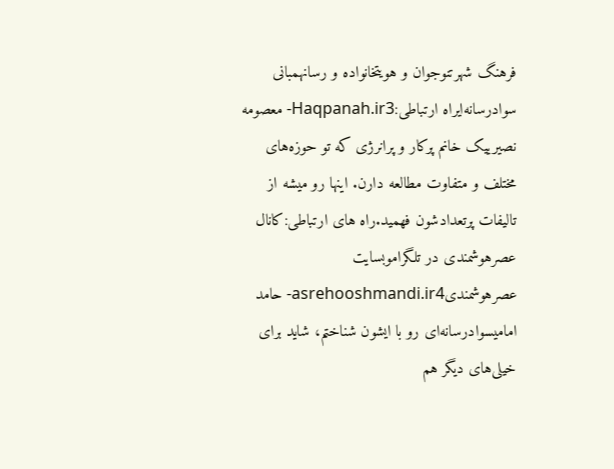فرهنگ شهرتنوجوان و هویتخانواده و رسانهمبانی سوادرسانه‌ایراه ارتباطی:Haqpanah.ir3- معصومه نصیرییک خانم پرکار و پرانرژی که تو حوزه‌های مختلف و متفاوت مطالعه دارن. اینها رو میشه از تالیفات پرتعدادشون فهمید.راه های ارتباطی:کانال عصرهوشمندی در تلگراموبسایت عصرهوشمندیasrehooshmandi.ir4- حامد امامیسوادرسانه‌ای رو با ایشون شناختم، شاید برای خیلی‌های دیگر هم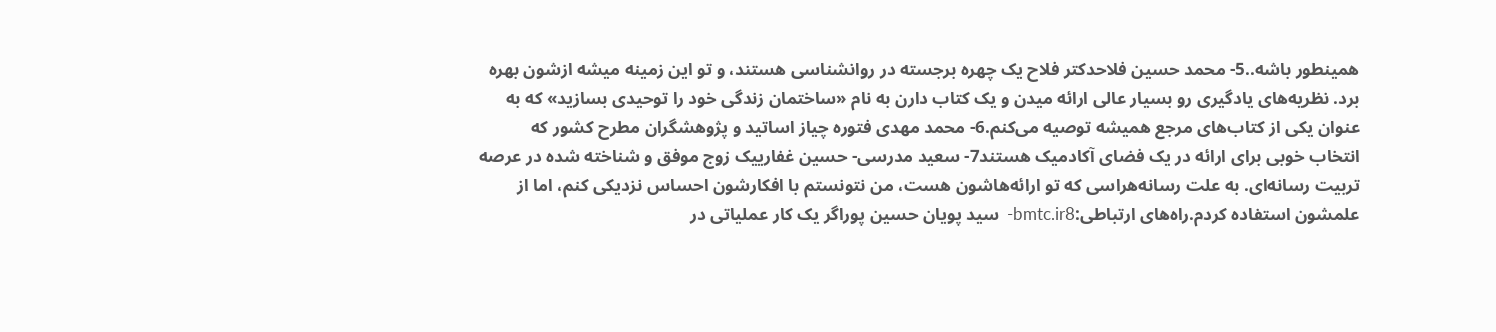همینطور باشه..5- محمد حسین فلاحدکتر فلاح یک چهره برجسته در روانشناسی هستند، و تو این زمینه میشه ازشون بهره برد. نظریه‌های یادگیری رو بسیار عالی ارائه میدن و یک کتاب دارن به نام «ساختمان زندگی خود را توحیدی بسازید» که به عنوان یکی از کتاب‌های مرجع همیشه توصیه می‌کنم.6- محمد مهدی فتوره چیاز اساتید و پژوهشگران مطرح کشور که انتخاب خوبی برای ارائه در یک فضای آکادمیک هستند7- سعید مدرسی- حسین غفارییک زوج موفق و شناخته شده در عرصه تربیت رسانه‌ای. به علت رسانه‌هراسی که تو ارائه‌هاشون هست، من نتونستم با افکارشون احساس نزدیکی کنم، اما از علمشون استفاده کردم.راه‌های ارتباطی:bmtc.ir8-  سید پویان حسین پوراگر یک کار عملیاتی در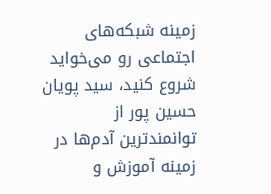زمینه شبکه‌های اجتماعی رو می‌خواید شروع کنید، سید پویان حسین پور از توانمندترین آدم‌ها در زمینه آموزش و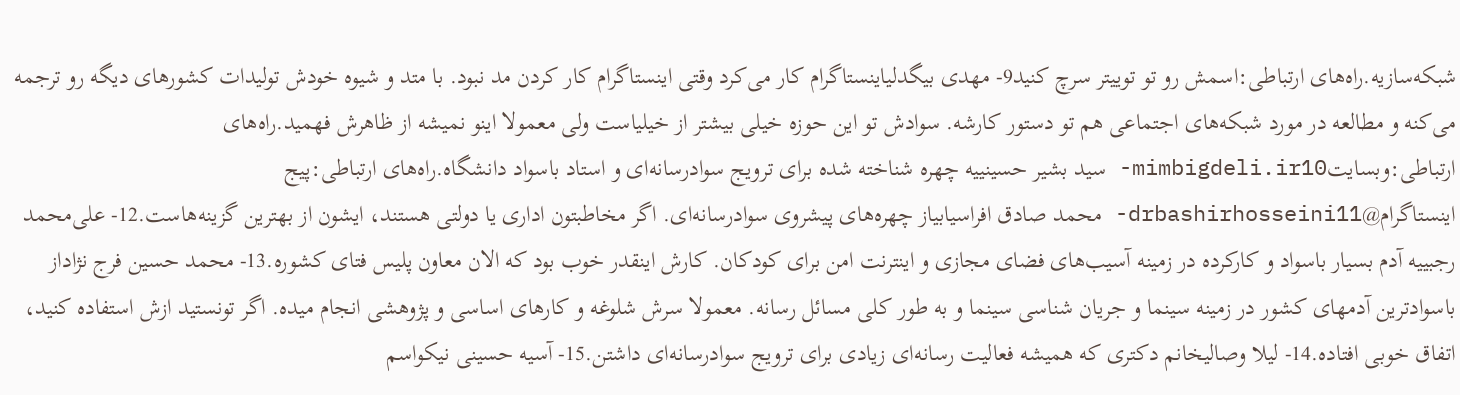شبکه‌سازیه.راه‌های ارتباطی:اسمش رو تو توییتر سرچ کنید9- مهدی بیگدلیاینستاگرام کار می‌کرد وقتی اینستاگرام کار کردن مد نبود. با متد و شیوه خودش تولیدات کشورهای دیگه رو ترجمه می‌کنه و مطالعه در مورد شبکه‌های اجتماعی هم تو دستور کارشه. سوادش تو این حوزه خیلی بیشتر از خیلیاست ولی معمولا اینو نمیشه از ظاهرش فهمید.راه‌های ارتباطی:وبسایتmimbigdeli.ir10- سید بشیر حسینییه چهره شناخته شده برای ترویج سوادرسانه‌ای و استاد باسواد دانشگاه.راه‌های ارتباطی:پیج اینستاگرام@drbashirhosseini11- محمد صادق افراسیابیاز چهره‌های پیشروی سوادرسانه‌ای. اگر مخاطبتون اداری یا دولتی هستند، ایشون از بهترین گزینه‌هاست.12- علی‌محمد رجبییه آدم بسیار باسواد و کارکرده در زمینه آسیب‌های فضای مجازی و اینترنت امن برای کودکان. کارش اینقدر خوب بود که الان معاون پلیس فتای کشوره.13- محمد حسین فرج نژاداز باسوادترین آدمهای کشور در زمینه سینما و جریان شناسی سینما و به طور کلی مسائل رسانه. معمولا سرش شلوغه و کارهای اساسی و پژوهشی انجام میده. اگر تونستید ازش استفاده کنید، اتفاق خوبی افتاده.14- لیلا وصالیخانم دکتری که همیشه فعالیت رسانه‌ای زیادی برای ترویج سوادرسانه‌ای داشتن.15- آسیه حسینی نیکواسم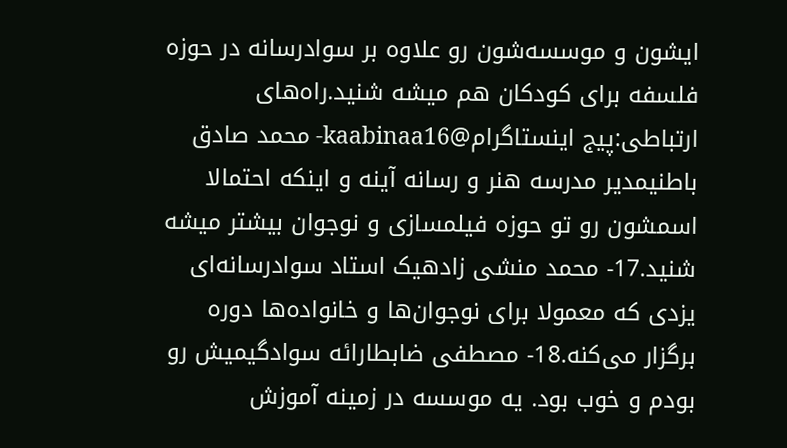ایشون و موسسه‌شون رو علاوه بر سوادرسانه در حوزه فلسفه برای کودکان هم میشه شنید.راه‌های ارتباطی:پیج اینستاگرام@kaabinaa16- محمد صادق باطنیمدیر مدرسه هنر و رسانه آینه و اینکه احتمالا اسمشون رو تو حوزه فیلمسازی و نوجوان بیشتر میشه شنید.17- محمد منشی زادهیک استاد سوادرسانه‌ای یزدی که معمولا برای نوجوان‌ها و خانواده‌ها دوره برگزار می‌کنه.18- مصطفی ضابطارائه سوادگیمیش رو بودم و خوب بود. یه موسسه در زمینه آموزش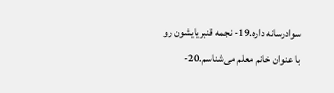سوادرسانه داره.19- نجمه قنبریایشون رو با عنوان خانم معلم می‌شناسم.20-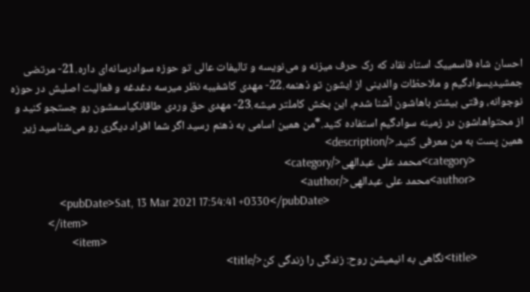احسان شاه قاسمییک استاد نقاد که رک حرف میزنه و می‌نویسه و تالیفات عالی تو حوزه سوادرسانه‌ای داره.21- مرتضی جمشیدیسوادگیم و ملاحظات والدینی از ایشون تو ذهنمه.22- مهدی کاشفیبه نظر میرسه دغدغه و فعالیت اصلیش در حوزه نوجوانه، وقتی بیشتر باهاشون آشنا شدم، این بخش کاملتر میشه.23- مهدی حق وردی طاقانکیاسمشون رو جستجو کنید و از محتواهاشون در زمینه سوادگیم استفاده کنید.*من همین اسامی به ذهنم رسید اگر شما افراد دیگری رو می‌شناسید زیر همین پست به من معرفی کنید.</description>
                <category>محمد علی عبدالهی</category>
                <author>محمد علی عبدالهی</author>
                <pubDate>Sat, 13 Mar 2021 17:54:41 +0330</pubDate>
            </item>
                    <item>
                <title>نگاهی به انیمیشن روح: زندگی را زندگی کن</title>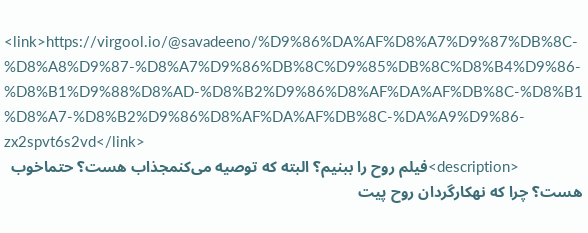<link>https://virgool.io/@savadeeno/%D9%86%DA%AF%D8%A7%D9%87%DB%8C-%D8%A8%D9%87-%D8%A7%D9%86%DB%8C%D9%85%DB%8C%D8%B4%D9%86-%D8%B1%D9%88%D8%AD-%D8%B2%D9%86%D8%AF%DA%AF%DB%8C-%D8%B1%D8%A7-%D8%B2%D9%86%D8%AF%DA%AF%DB%8C-%DA%A9%D9%86-zx2spvt6s2vd</link>
                <description>فیلم روح را ببنیم؟ البته که توصیه می‌کنمجذاب هست؟ حتماخوب هست؟ چرا که نهکارگردان روح پیت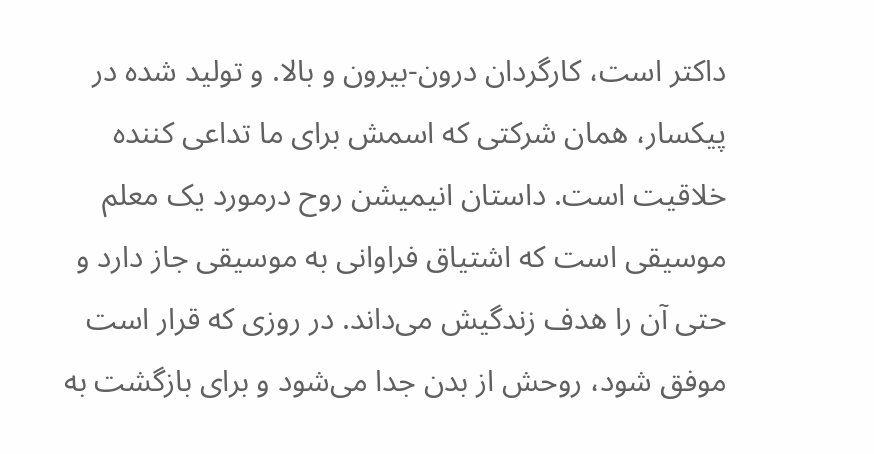داکتر است، کارگردان درون-بیرون و بالا. و تولید شده در پیکسار، همان شرکتی که اسمش برای ما تداعی کننده خلاقیت است. داستان انیمیشن روح درمورد یک معلم موسیقی است که اشتیاق فراوانی به موسیقی جاز دارد و حتی آن را هدف زندگیش می‌داند. در روزی که قرار است موفق شود، روحش از بدن جدا می‌شود و برای بازگشت به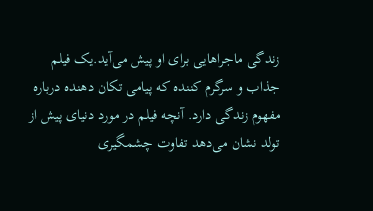زندگی ماجراهایی برای او پیش می‌آید.یک فیلم جذاب و سرگرم کننده که پیامی تکان دهنده درباره مفهوم زندگی دارد. آنچه فیلم در مورد دنیای پیش از تولد نشان می‌دهد تفاوت چشمگیری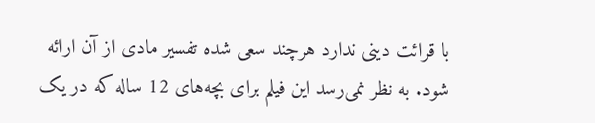با قرائت دینی ندارد هرچند سعی شده تفسیر مادی از آن ارائه شود. به نظر نمی‌رسد این فیلم برای بچه‌های 12 ساله که در یک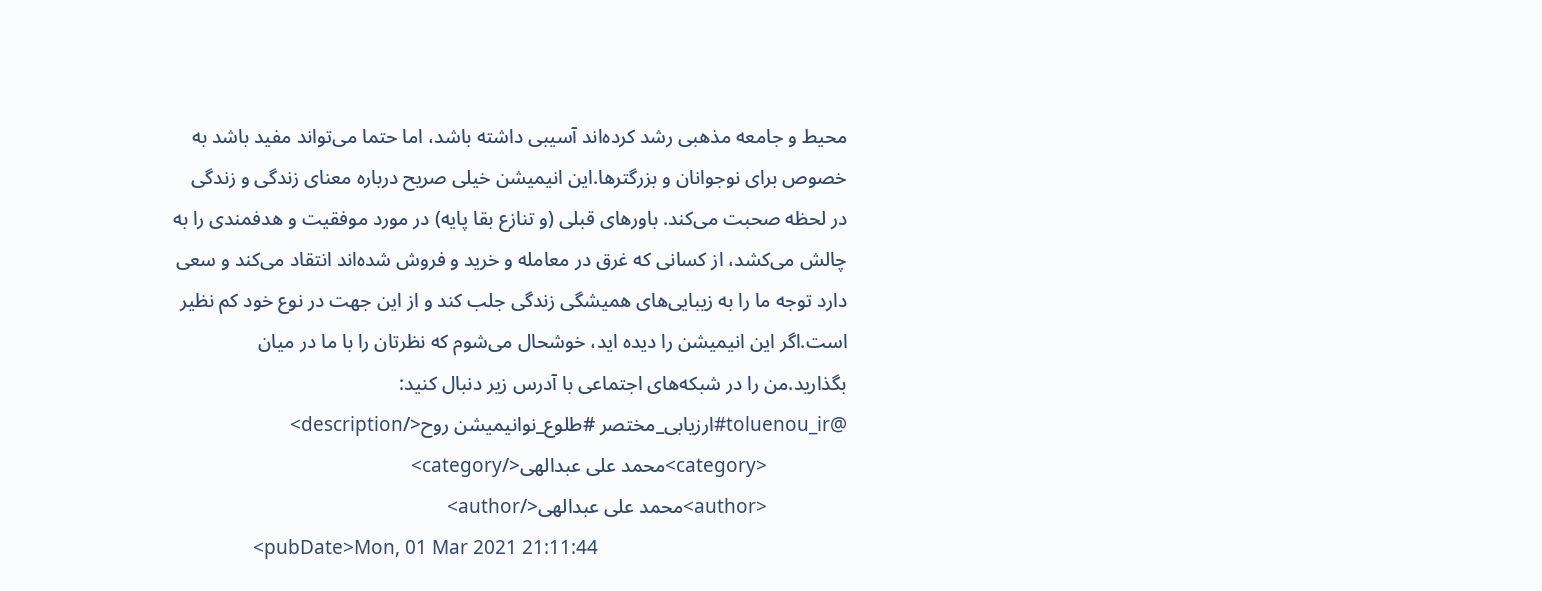محیط و جامعه مذهبی رشد کرده‌اند آسیبی داشته باشد، اما حتما می‌تواند مفید باشد به خصوص برای نوجوانان و بزرگترها.این انیمیشن خیلی صریح درباره معنای زندگی و زندگی در لحظه صحبت می‌کند. باورهای قبلی (و تنازع بقا پایه) در مورد موفقیت و هدفمندی را به چالش می‌کشد، از کسانی که غرق در معامله و خرید و فروش شده‌اند انتقاد می‌کند و سعی دارد توجه ما را به زیبایی‌های همیشگی زندگی جلب کند و از این جهت در نوع خود کم نظیر است.اگر این انیمیشن را دیده اید، خوشحال می‌شوم که نظرتان را با ما در میان بگذارید.من را در شبکه‌های اجتماعی با آدرس زیر دنبال کنید: @toluenou_ir#ارزیابی_مختصر #طلوع_نوانیمیشن روح</description>
                <category>محمد علی عبدالهی</category>
                <author>محمد علی عبدالهی</author>
                <pubDate>Mon, 01 Mar 2021 21:11:44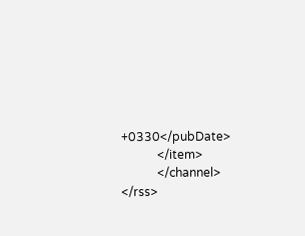+0330</pubDate>
            </item>
            </channel>
</rss>